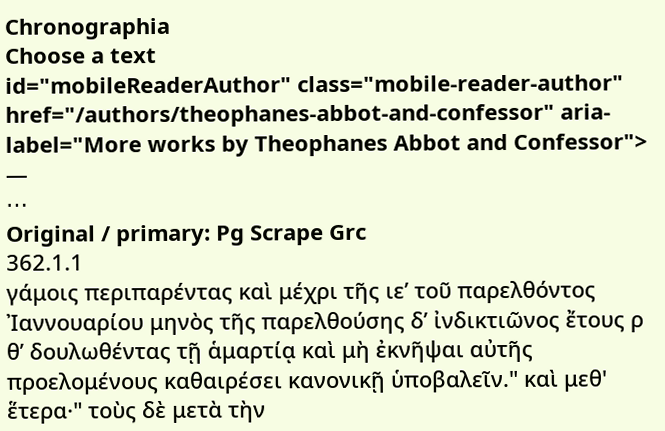Chronographia
Choose a text
id="mobileReaderAuthor" class="mobile-reader-author" href="/authors/theophanes-abbot-and-confessor" aria-label="More works by Theophanes Abbot and Confessor">
—
⋯
Original / primary: Pg Scrape Grc
362.1.1
γάμοις περιπαρέντας καὶ μέχρι τῆς ιεʹ τοῦ παρελθόντος Ἰαννουαρίου μηνὸς τῆς παρελθούσης δʹ ἰνδικτιῶνος ἔτους ρ θʹ δουλωθέντας τῇ ἁμαρτίᾳ καὶ μὴ ἐκνῆψαι αὐτῆς προελομένους καθαιρέσει κανονικῇ ὑποβαλεῖν." καὶ μεθ' ἕτερα·" τοὺς δὲ μετὰ τὴν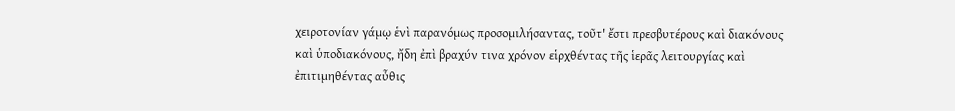χειροτονίαν γάμῳ ἑνὶ παρανόμως προσομιλήσαντας, τοῦτ' ἔστι πρεσβυτέρους καὶ διακόνους καὶ ὑποδιακόνους, ἤδη ἐπὶ βραχύν τινα χρόνον εἱρχθέντας τῆς ἱερᾶς λειτουργίας καὶ ἐπιτιμηθέντας αὖθις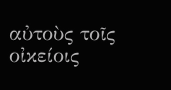αὐτοὺς τοῖς οἰκείοις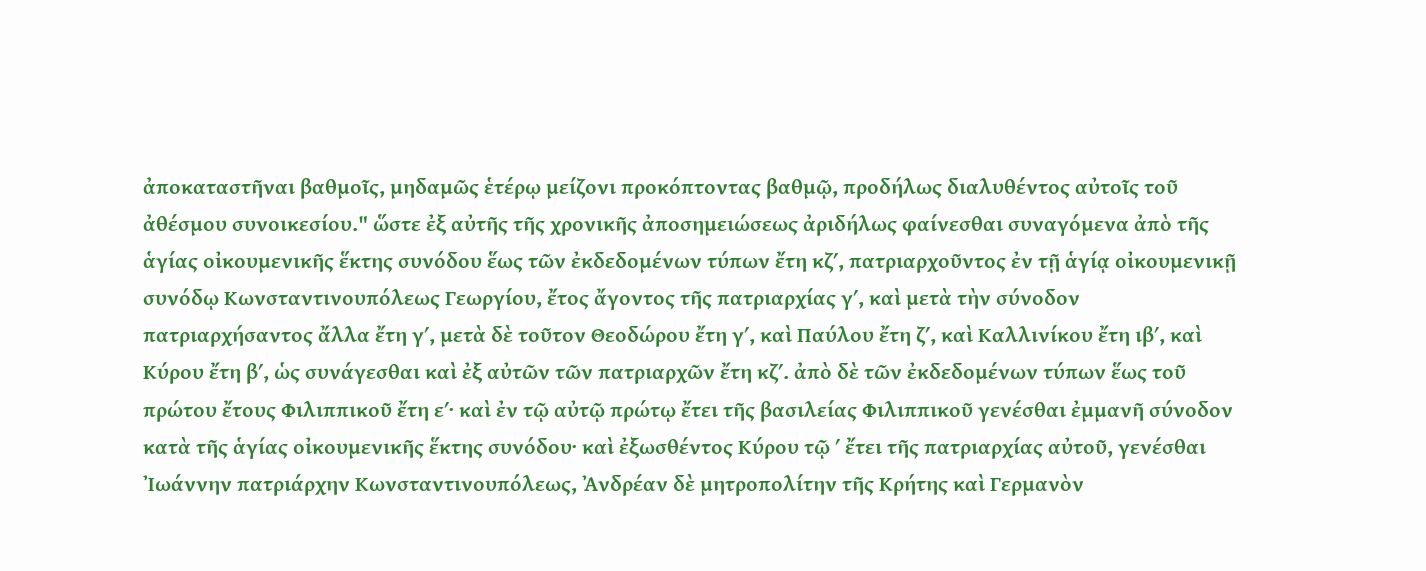ἀποκαταστῆναι βαθμοῖς, μηδαμῶς ἑτέρῳ μείζονι προκόπτοντας βαθμῷ, προδήλως διαλυθέντος αὐτοῖς τοῦ ἀθέσμου συνοικεσίου." ὥστε ἐξ αὐτῆς τῆς χρονικῆς ἀποσημειώσεως ἀριδήλως φαίνεσθαι συναγόμενα ἀπὸ τῆς ἁγίας οἰκουμενικῆς ἕκτης συνόδου ἕως τῶν ἐκδεδομένων τύπων ἔτη κζʹ, πατριαρχοῦντος ἐν τῇ ἁγίᾳ οἰκουμενικῇ συνόδῳ Κωνσταντινουπόλεως Γεωργίου, ἔτος ἄγοντος τῆς πατριαρχίας γʹ, καὶ μετὰ τὴν σύνοδον πατριαρχήσαντος ἄλλα ἔτη γʹ, μετὰ δὲ τοῦτον Θεοδώρου ἔτη γʹ, καὶ Παύλου ἔτη ζʹ, καὶ Καλλινίκου ἔτη ιβʹ, καὶ Κύρου ἔτη βʹ, ὡς συνάγεσθαι καὶ ἐξ αὐτῶν τῶν πατριαρχῶν ἔτη κζʹ. ἀπὸ δὲ τῶν ἐκδεδομένων τύπων ἕως τοῦ πρώτου ἔτους Φιλιππικοῦ ἔτη εʹ· καὶ ἐν τῷ αὐτῷ πρώτῳ ἔτει τῆς βασιλείας Φιλιππικοῦ γενέσθαι ἐμμανῆ σύνοδον κατὰ τῆς ἁγίας οἰκουμενικῆς ἕκτης συνόδου· καὶ ἐξωσθέντος Κύρου τῷ ʹ ἔτει τῆς πατριαρχίας αὐτοῦ, γενέσθαι Ἰωάννην πατριάρχην Κωνσταντινουπόλεως, Ἀνδρέαν δὲ μητροπολίτην τῆς Κρήτης καὶ Γερμανὸν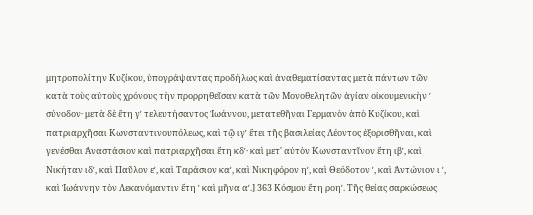μητροπολίτην Κυζίκου, ὑπογράψαντας προδήλως καὶ ἀναθεματίσαντας μετὰ πάντων τῶν κατὰ τοὺς αὐτοὺς χρόνους τὴν προρρηθεῖσαν κατὰ τῶν Μονοθελητῶν ἁγίαν οἰκουμενικὴν ʹ σύνοδον· μετὰ δὲ ἔτη γʹ τελευτήσαντος Ἰωάννου, μετατεθῆναι Γερμανὸν ἀπὸ Κυζίκου, καὶ πατριαρχῆσαι Κωνσταντινουπόλεως, καὶ τῷ ιγʹ ἔτει τῆς βασιλείας Λέοντος ἐξορισθῆναι, καὶ γενέσθαι Ἀναστάσιον καὶ πατριαρχῆσαι ἔτη κδʹ· καὶ μετ' αὐτὸν Κωνσταντῖνον ἔτη ιβʹ, καὶ Νικήταν ιδʹ, καὶ Παῦλον εʹ, καὶ Ταράσιον καʹ, καὶ Νικηφόρον ηʹ, καὶ Θεόδοτον ʹ, καὶ Ἀντώνιον ι ʹ, καὶ Ἰωάννην τὸν Λεκανόμαντιν ἔτη ʹ καὶ μῆνα αʹ.] 363 Κόσμου ἔτη ροηʹ. Τῆς θείας σαρκώσεως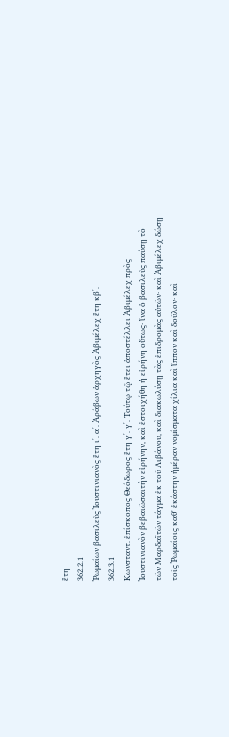ἔτη
362.2.1
Ῥωμαίων βασιλεὺς Ἰουστινιανὸς ἔτη ιʹ. αʹ. Ἀράβων ἀρχηγὸς Ἀβιμέλεχ ἔτη κβʹ.
362.3.1
Κωνσταντ. ἐπίσκοπος Θεόδωρος ἔτη γʹ. γʹ. Τούτῳ τῷ ἔτει ἀποστέλλει Ἀβιμέλεχ πρὸς Ἰουστινιανὸν βεβαιῶσαιτὴν εἰρήνην, καὶ ἐστοιχήθη ἡ εἰρήνη οὕτως· ἵνα ὁ βασιλεὺς παύσῃ τὸ τῶν Μαρδαϊτῶν τάγμα ἐκ τοῦ Λιβάνου, καὶ διακωλύσῃ τὰς ἐπιδρομὰς αὐτῶν· καὶ Ἀβιμέλεχ δώσῃ τοῖς Ῥωμαίοις καθ' ἑκάστην ἡμέραν νομίσματα χίλια καὶ ἵππον καὶ δοῦλον· καὶ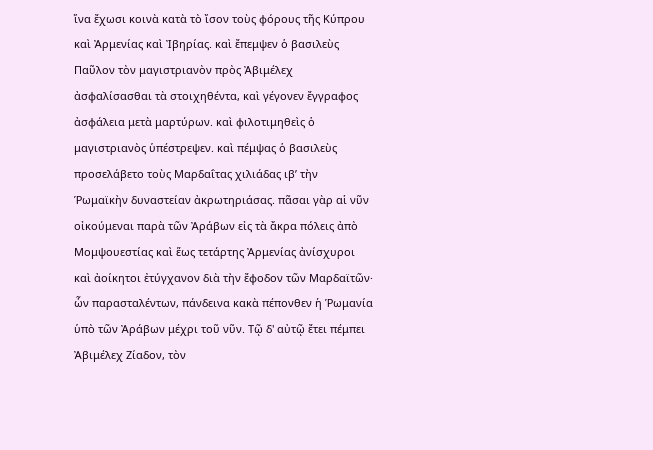ἵνα ἔχωσι κοινὰ κατὰ τὸ ἴσον τοὺς φόρους τῆς Κύπρου καὶ Ἀρμενίας καὶ Ἰβηρίας. καὶ ἔπεμψεν ὁ βασιλεὺς Παῦλον τὸν μαγιστριανὸν πρὸς Ἀβιμέλεχ ἀσφαλίσασθαι τὰ στοιχηθέντα, καὶ γέγονεν ἔγγραφος ἀσφάλεια μετὰ μαρτύρων. καὶ φιλοτιμηθεὶς ὁ μαγιστριανὸς ὑπέστρεψεν. καὶ πέμψας ὁ βασιλεὺς προσελάβετο τοὺς Μαρδαΐτας χιλιάδας ιβʹ τὴν Ῥωμαϊκὴν δυναστείαν ἀκρωτηριάσας. πᾶσαι γὰρ αἱ νῦν οἰκούμεναι παρὰ τῶν Ἀράβων εἰς τὰ ἄκρα πόλεις ἀπὸ Μομψουεστίας καὶ ἕως τετάρτης Ἀρμενίας ἀνίσχυροι καὶ ἀοίκητοι ἐτύγχανον διὰ τὴν ἔφοδον τῶν Μαρδαϊτῶν· ὧν παρασταλέντων, πάνδεινα κακὰ πέπονθεν ἡ Ῥωμανία ὑπὸ τῶν Ἀράβων μέχρι τοῦ νῦν. Τῷ δ' αὐτῷ ἔτει πέμπει Ἀβιμέλεχ Ζίαδον, τὸν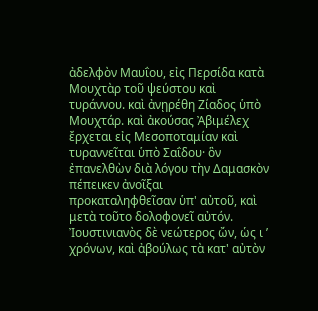ἀδελφὸν Μαυΐου, εἰς Περσίδα κατὰ Μουχτὰρ τοῦ ψεύστου καὶ τυράννου. καὶ ἀνῃρέθη Ζίαδος ὑπὸ Μουχτάρ. καὶ ἀκούσας Ἀβιμέλεχ ἔρχεται εἰς Μεσοποταμίαν καὶ τυραννεῖται ὑπὸ Σαΐδου· ὃν ἐπανελθὼν διὰ λόγου τὴν Δαμασκὸν πέπεικεν ἀνοῖξαι προκαταληφθεῖσαν ὑπ' αὐτοῦ, καὶ μετὰ τοῦτο δολοφονεῖ αὐτόν. Ἰουστινιανὸς δὲ νεώτερος ὤν, ὡς ι ʹ χρόνων, καὶ ἀβούλως τὰ κατ' αὐτὸν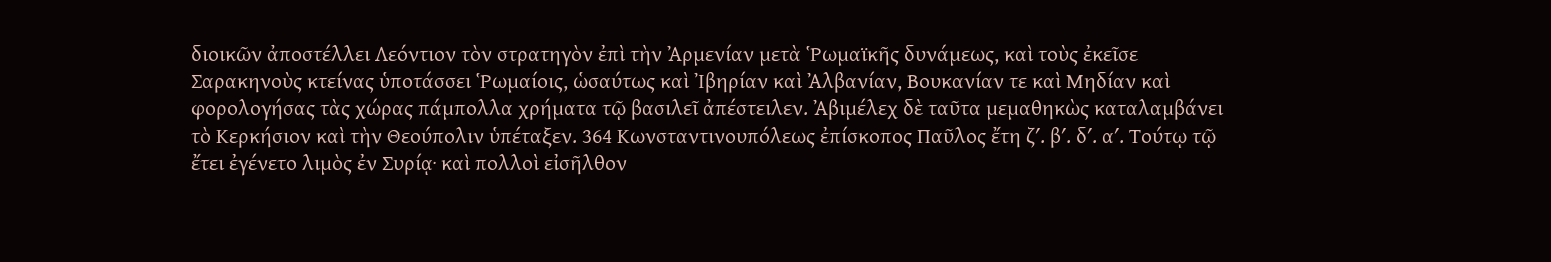διοικῶν ἀποστέλλει Λεόντιον τὸν στρατηγὸν ἐπὶ τὴν Ἀρμενίαν μετὰ Ῥωμαϊκῆς δυνάμεως, καὶ τοὺς ἐκεῖσε Σαρακηνοὺς κτείνας ὑποτάσσει Ῥωμαίοις, ὡσαύτως καὶ Ἰβηρίαν καὶ Ἀλβανίαν, Βουκανίαν τε καὶ Μηδίαν καὶ φορολογήσας τὰς χώρας πάμπολλα χρήματα τῷ βασιλεῖ ἀπέστειλεν. Ἀβιμέλεχ δὲ ταῦτα μεμαθηκὼς καταλαμβάνει τὸ Κερκήσιον καὶ τὴν Θεούπολιν ὑπέταξεν. 364 Κωνσταντινουπόλεως ἐπίσκοπος Παῦλος ἔτη ζʹ. βʹ. δʹ. αʹ. Τούτῳ τῷ ἔτει ἐγένετο λιμὸς ἐν Συρίᾳ· καὶ πολλοὶ εἰσῆλθον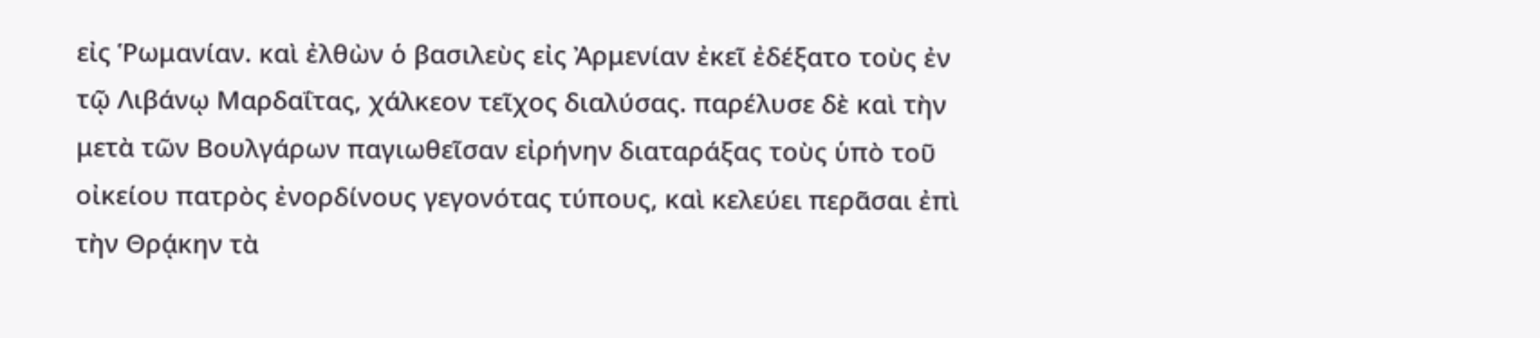εἰς Ῥωμανίαν. καὶ ἐλθὼν ὁ βασιλεὺς εἰς Ἀρμενίαν ἐκεῖ ἐδέξατο τοὺς ἐν τῷ Λιβάνῳ Μαρδαΐτας, χάλκεον τεῖχος διαλύσας. παρέλυσε δὲ καὶ τὴν μετὰ τῶν Βουλγάρων παγιωθεῖσαν εἰρήνην διαταράξας τοὺς ὑπὸ τοῦ οἰκείου πατρὸς ἐνορδίνους γεγονότας τύπους, καὶ κελεύει περᾶσαι ἐπὶ τὴν Θρᾴκην τὰ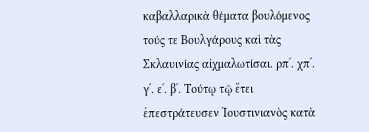καβαλλαρικὰ θέματα βουλόμενος τούς τε Βουλγάρους καὶ τὰς Σκλαυινίας αἰχμαλωτίσαι. ρπʹ. χπʹ. γʹ. εʹ. βʹ. Τούτῳ τῷ ἔτει ἐπεστράτευσεν Ἰουστινιανὸς κατὰ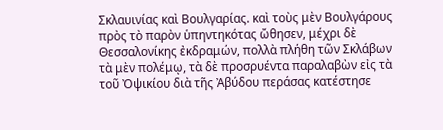Σκλαυινίας καὶ Βουλγαρίας. καὶ τοὺς μὲν Βουλγάρους πρὸς τὸ παρὸν ὑπηντηκότας ὤθησεν, μέχρι δὲ Θεσσαλονίκης ἐκδραμών, πολλὰ πλήθη τῶν Σκλάβων τὰ μὲν πολέμῳ, τὰ δὲ προσρυέντα παραλαβὼν εἰς τὰ τοῦ Ὀψικίου διὰ τῆς Ἀβύδου περάσας κατέστησε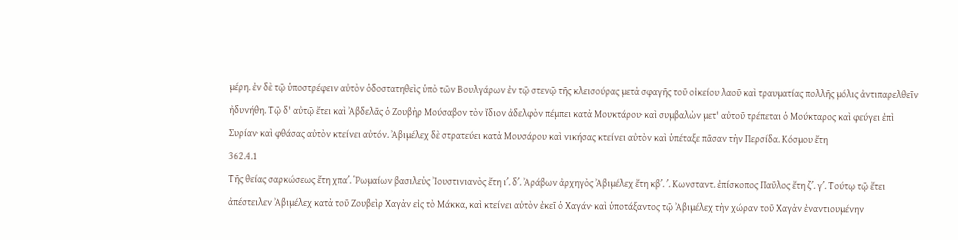μέρη. ἐν δὲ τῷ ὑποστρέφειν αὐτὸν ὁδοστατηθεὶς ὑπὸ τῶν Βουλγάρων ἐν τῷ στενῷ τῆς κλεισούρας μετὰ σφαγῆς τοῦ οἰκείου λαοῦ καὶ τραυματίας πολλῆς μόλις ἀντιπαρελθεῖν ἠδυνήθη. Τῷ δ' αὐτῷ ἔτει καὶ Ἀβδελᾶς ὁ Ζουβὴρ Μούσαβον τὸν ἴδιον ἀδελφὸν πέμπει κατὰ Μουκτάρου· καὶ συμβαλὼν μετ' αὐτοῦ τρέπεται ὁ Μούκταρος καὶ φεύγει ἐπὶ Συρίαν· καὶ φθάσας αὐτὸν κτείνει αὐτόν. Ἀβιμέλεχ δὲ στρατεύει κατὰ Μουσάρου καὶ νικήσας κτείνει αὐτὸν καὶ ὑπέταξε πᾶσαν τὴν Περσίδα. Κόσμου ἔτη
362.4.1
Τῆς θείας σαρκώσεως ἔτη χπαʹ. Ῥωμαίων βασιλεὺς Ἰουστινιανὸς ἔτη ιʹ. δʹ. Ἀράβων ἀρχηγὸς Ἀβιμέλεχ ἔτη κβʹ. ʹ. Κωνσταντ. ἐπίσκοπος Παῦλος ἔτη ζʹ. γʹ. Τούτῳ τῷ ἔτει ἀπέστειλεν Ἀβιμέλεχ κατὰ τοῦ Ζουβεὶρ Χαγὰν εἰς τὸ Μάκκα, καὶ κτείνει αὐτὸν ἐκεῖ ὁ Χαγάν· καὶ ὑποτάξαντος τῷ Ἀβιμέλεχ τὴν χώραν τοῦ Χαγὰν ἐναντιουμένην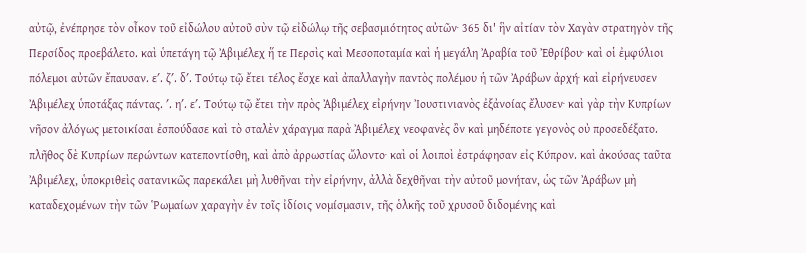αὐτῷ, ἐνέπρησε τὸν οἶκον τοῦ εἰδώλου αὐτοῦ σὺν τῷ εἰδώλῳ τῆς σεβασμιότητος αὐτῶν· 365 δι' ἣν αἰτίαν τὸν Χαγὰν στρατηγὸν τῆς Περσίδος προεβάλετο. καὶ ὑπετάγη τῷ Ἀβιμέλεχ ἥ τε Περσὶς καὶ Μεσοποταμία καὶ ἡ μεγάλη Ἀραβία τοῦ Ἐθρίβου· καὶ οἱ ἐμφύλιοι πόλεμοι αὐτῶν ἔπαυσαν. εʹ. ζʹ. δʹ. Τούτῳ τῷ ἔτει τέλος ἔσχε καὶ ἀπαλλαγὴν παντὸς πολέμου ἡ τῶν Ἀράβων ἀρχή· καὶ εἰρήνευσεν Ἀβιμέλεχ ὑποτάξας πάντας. ʹ. ηʹ. εʹ. Τούτῳ τῷ ἔτει τὴν πρὸς Ἀβιμέλεχ εἰρήνην Ἰουστινιανὸς ἐξἀνοίας ἔλυσεν· καὶ γὰρ τὴν Κυπρίων νῆσον ἀλόγως μετοικίσαι ἐσπούδασε καὶ τὸ σταλὲν χάραγμα παρὰ Ἀβιμέλεχ νεοφανὲς ὂν καὶ μηδέποτε γεγονὸς οὐ προσεδέξατο. πλῆθος δὲ Κυπρίων περώντων κατεποντίσθη, καὶ ἀπὸ ἀρρωστίας ὤλοντο· καὶ οἱ λοιποὶ ἐστράφησαν εἰς Κύπρον. καὶ ἀκούσας ταῦτα Ἀβιμέλεχ, ὑποκριθεὶς σατανικῶς παρεκάλει μὴ λυθῆναι τὴν εἰρήνην, ἀλλὰ δεχθῆναι τὴν αὐτοῦ μονήταν, ὡς τῶν Ἀράβων μὴ καταδεχομένων τὴν τῶν Ῥωμαίων χαραγὴν ἐν τοῖς ἰδίοις νομίσμασιν, τῆς ὁλκῆς τοῦ χρυσοῦ διδομένης καὶ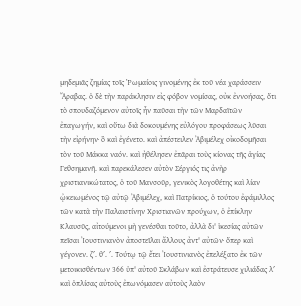μηδεμιᾶς ζημίας τοῖς Ῥωμαίοις γινομένης ἐκ τοῦ νέα χαράσσειν Ἄραβας. ὁ δὲ τὴν παράκλησιν εἰς φόβον νομίσας, οὐκ ἐννοήσας, ὅτι τὸ σπουδαζόμενον αὐτοῖς ἦν παῦσαι τὴν τῶν Μαρδαϊτῶν ἐπαγωγήν, καὶ οὕτω διὰ δοκουμένης εὐλόγου προφάσεως λῦσαι τὴν εἰρήνην· ὃ καὶ ἐγένετο. καὶ ἀπέστειλεν Ἀβιμέλεχ οἰκοδομῆσαι τὸν τοῦ Μάκκα ναόν. καὶ ἠθέλησεν ἐπᾶραι τοὺς κίονας τῆς ἁγίας Γεθσημανῆ. καὶ παρεκάλεσεν αὐτὸν Σέργιός τις ἀνὴρ χριστιανικώτατος, ὁ τοῦ Μανσοῦρ, γενικὸς λογοθέτης καὶ λίαν ᾠκειωμένος τῷ αὐτῷ Ἀβιμέλεχ, καὶ Πατρίκιος, ὁ τούτου ἐφάμιλλος τῶν κατὰ τὴν Παλαιστίνην Χριστιανῶν προύχων, ὁ ἐπίκλην Κλαυσῦς, αἰτούμενοι μὴ γενέσθαι τοῦτο, ἀλλὰ δι' ἱκεσίας αὐτῶν πεῖσαι Ἰουστινιανὸν ἀποστεῖλαι ἄλλους ἀντ' αὐτῶν· ὅπερ καὶ γέγονεν. ζʹ. θʹ. ʹ. Τούτῳ τῷ ἔτει Ἰουστινιανὸς ἐπελέξατο ἐκ τῶν μετοικισθέντων 366 ὑπ' αὐτοῦ Σκλάβων καὶ ἐστράτευσε χιλιάδας λʹ καὶ ὁπλίσας αὐτοὺς ἐπωνόμασεν αὐτοὺς λαὸν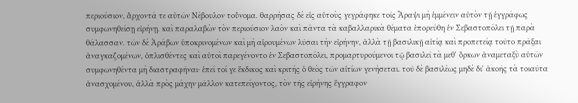περιούσιον, ἄρχοντά τε αὐτῶν Νέβουλον τοὔνομα. θαρρήσας δὲ εἰς αὐτοὺς γεγράφηκε τοῖς Ἄραψι μὴ ἐμμένειν αὐτὸν τῇ ἐγγράφως συμφωνηθείσῃ εἰρήνῃ. καὶ παραλαβὼν τὸν περιούσιον λαὸν καὶ πάντα τὰ καβαλλαρικὰ θέματα ἐπορεύθη ἐν Σεβαστοπόλει τῇ παρὰ θάλασσαν. τῶν δὲ Ἀράβων ὑποκρινομένων καὶ μὴ αἱρουμένων λῦσαι τὴν εἰρήνην, ἀλλὰ τῇ βασιλικῇ αἰτίᾳ καὶ προπετείᾳ τοῦτο πρᾶξαι ἀναγκαζομένων, ὁπλισθέντες καὶ αὐτοὶ παρεγένοντο ἐν Σεβαστοπόλει, προμαρτυρούμενοι τῷ βασιλεῖ τὰ μεθ' ὅρκων ἀναμεταξὺ αὐτῶν συμφωνηθέντα μὴ διαστραφῆναι· ἐπεί τοί γε ἔκδικος καὶ κριτὴς ὁ θεὸς τῶν αἰτίων γενήσεται. τοῦ δὲ βασιλέως μηδὲ δι' ἀκοῆς τὰ τοιαῦτα ἀνασχομένου, ἀλλὰ πρὸς μάχην μᾶλλον κατεπείγοντος, τὸν τῆς εἰρήνης ἔγγραφον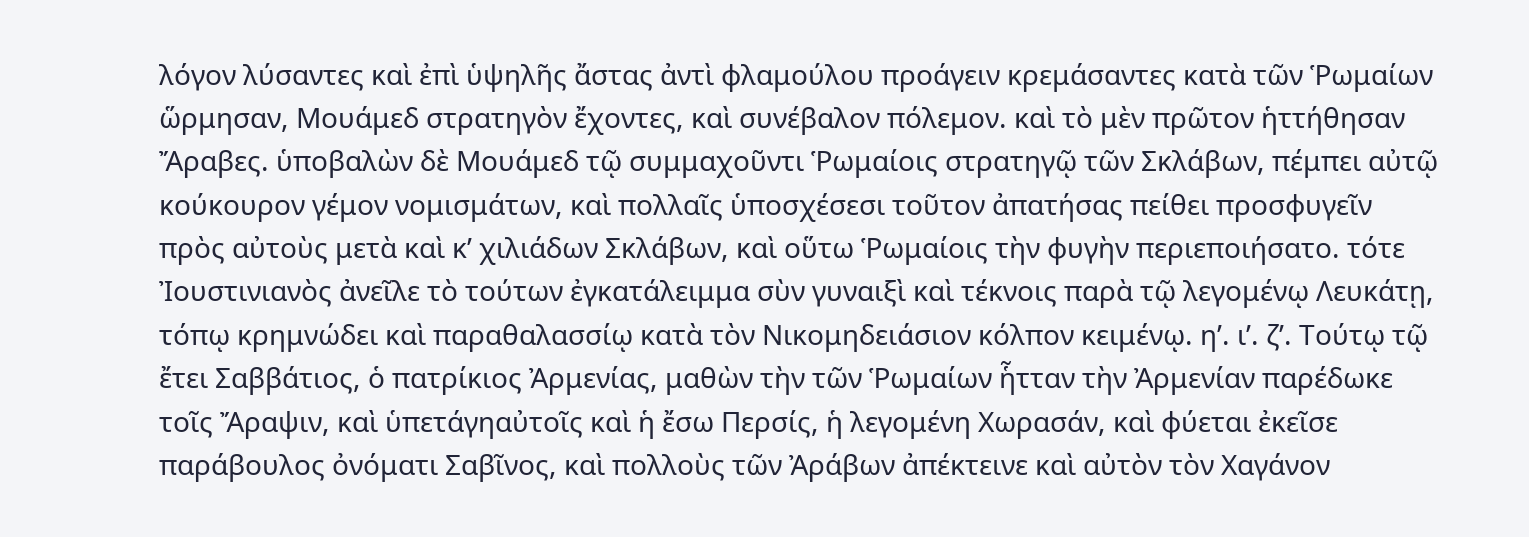λόγον λύσαντες καὶ ἐπὶ ὑψηλῆς ἄστας ἀντὶ φλαμούλου προάγειν κρεμάσαντες κατὰ τῶν Ῥωμαίων ὥρμησαν, Μουάμεδ στρατηγὸν ἔχοντες, καὶ συνέβαλον πόλεμον. καὶ τὸ μὲν πρῶτον ἡττήθησαν Ἄραβες. ὑποβαλὼν δὲ Μουάμεδ τῷ συμμαχοῦντι Ῥωμαίοις στρατηγῷ τῶν Σκλάβων, πέμπει αὐτῷ κούκουρον γέμον νομισμάτων, καὶ πολλαῖς ὑποσχέσεσι τοῦτον ἀπατήσας πείθει προσφυγεῖν πρὸς αὐτοὺς μετὰ καὶ κʹ χιλιάδων Σκλάβων, καὶ οὕτω Ῥωμαίοις τὴν φυγὴν περιεποιήσατο. τότε Ἰουστινιανὸς ἀνεῖλε τὸ τούτων ἐγκατάλειμμα σὺν γυναιξὶ καὶ τέκνοις παρὰ τῷ λεγομένῳ Λευκάτῃ, τόπῳ κρημνώδει καὶ παραθαλασσίῳ κατὰ τὸν Νικομηδειάσιον κόλπον κειμένῳ. ηʹ. ιʹ. ζʹ. Τούτῳ τῷ ἔτει Σαββάτιος, ὁ πατρίκιος Ἀρμενίας, μαθὼν τὴν τῶν Ῥωμαίων ἧτταν τὴν Ἀρμενίαν παρέδωκε τοῖς Ἄραψιν, καὶ ὑπετάγηαὐτοῖς καὶ ἡ ἔσω Περσίς, ἡ λεγομένη Χωρασάν, καὶ φύεται ἐκεῖσε παράβουλος ὀνόματι Σαβῖνος, καὶ πολλοὺς τῶν Ἀράβων ἀπέκτεινε καὶ αὐτὸν τὸν Χαγάνον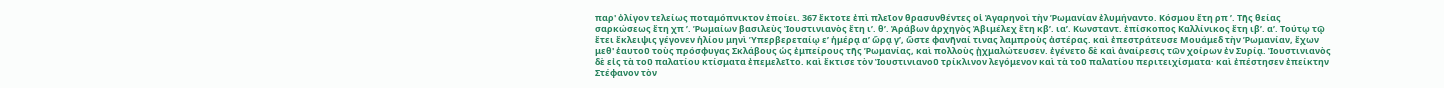παρ' ὀλίγον τελείως ποταμόπνικτον ἐποίει. 367 ἔκτοτε ἐπὶ πλεῖον θρασυνθέντες οἱ Ἀγαρηνοὶ τὴν Ῥωμανίαν ἐλυμήναντο. Κόσμου ἔτη ρπ ʹ. Τῆς θείας σαρκώσεως ἔτη χπ ʹ. Ῥωμαίων βασιλεὺς Ἰουστινιανὸς ἔτη ιʹ. θʹ. Ἀράβων ἀρχηγὸς Ἀβιμέλεχ ἔτη κβʹ. ιαʹ. Κωνσταντ. ἐπίσκοπος Καλλίνικος ἔτη ιβʹ. αʹ. Τούτῳ τῷ ἔτει ἔκλειψις γέγονεν ἡλίου μηνὶ Ὑπερβερεταίῳ εʹ ἡμέρᾳ αʹ ὥρᾳ γʹ, ὥστε φανῆναί τινας λαμπροὺς ἀστέρας. καὶ ἐπεστράτευσε Μουάμεδ τὴν Ῥωμανίαν, ἔχων μεθ' ἑαυτοῦ τοὺς πρόσφυγας Σκλάβους ὡς ἐμπείρους τῆς Ῥωμανίας, καὶ πολλοὺς ᾐχμαλώτευσεν. ἐγένετο δὲ καὶ ἀναίρεσις τῶν χοίρων ἐν Συρίᾳ. Ἰουστινιανὸς δὲ εἰς τὰ τοῦ παλατίου κτίσματα ἐπεμελεῖτο. καὶ ἔκτισε τὸν Ἰουστινιανοῦ τρίκλινον λεγόμενον καὶ τὰ τοῦ παλατίου περιτειχίσματα· καὶ ἐπέστησεν ἐπείκτην Στέφανον τὸν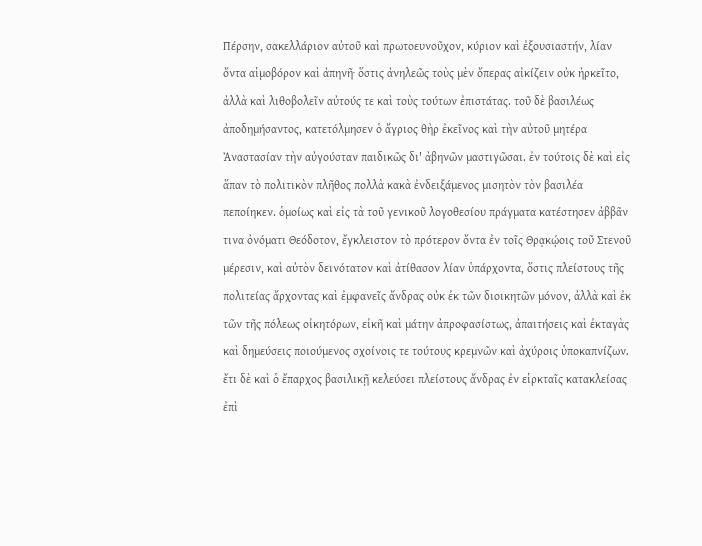Πέρσην, σακελλάριον αὐτοῦ καὶ πρωτοευνοῦχον, κύριον καὶ ἐξουσιαστήν, λίαν ὄντα αἱμοβόρον καὶ ἀπηνῆ· ὅστις ἀνηλεῶς τοὺς μὲν ὄπερας αἰκίζειν οὐκ ἠρκεῖτο, ἀλλὰ καὶ λιθοβολεῖν αὐτούς τε καὶ τοὺς τούτων ἐπιστάτας. τοῦ δὲ βασιλέως ἀποδημήσαντος, κατετόλμησεν ὁ ἄγριος θὴρ ἐκεῖνος καὶ τὴν αὐτοῦ μητέρα Ἀναστασίαν τὴν αὐγούσταν παιδικῶς δι' ἀβηνῶν μαστιγῶσαι. ἐν τούτοις δὲ καὶ εἰς ἅπαν τὸ πολιτικὸν πλῆθος πολλὰ κακὰ ἐνδειξάμενος μισητὸν τὸν βασιλέα πεποίηκεν. ὁμοίως καὶ εἰς τὰ τοῦ γενικοῦ λογοθεσίου πράγματα κατέστησεν ἀββᾶν τινα ὀνόματι Θεόδοτον, ἔγκλειστον τὸ πρότερον ὄντα ἐν τοῖς Θρᾳκῴοις τοῦ Στενοῦ μέρεσιν, καὶ αὐτὸν δεινότατον καὶ ἀτίθασον λίαν ὑπάρχοντα, ὅστις πλείστους τῆς πολιτείας ἄρχοντας καὶ ἐμφανεῖς ἄνδρας οὐκ ἐκ τῶν διοικητῶν μόνον, ἀλλὰ καὶ ἐκ τῶν τῆς πόλεως οἰκητόρων, εἰκῆ καὶ μάτην ἀπροφασίστως, ἀπαιτήσεις καὶ ἐκταγὰς καὶ δημεύσεις ποιούμενος σχοίνοις τε τούτους κρεμνῶν καὶ ἀχύροις ὑποκαπνίζων. ἔτι δὲ καὶ ὁ ἔπαρχος βασιλικῇ κελεύσει πλείστους ἄνδρας ἐν εἱρκταῖς κατακλείσας ἐπὶ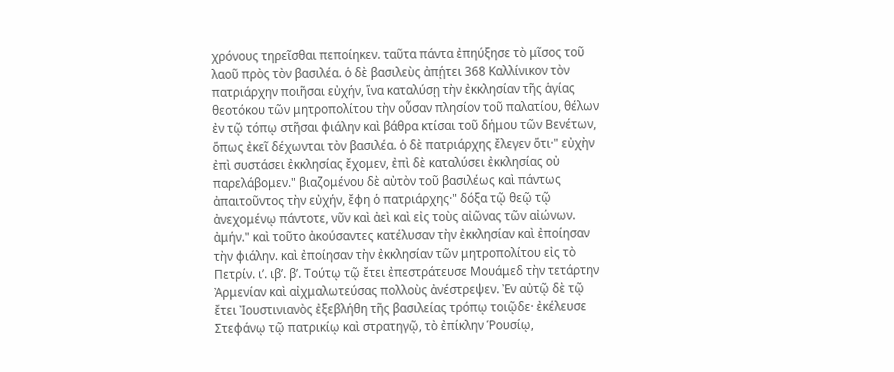χρόνους τηρεῖσθαι πεποίηκεν. ταῦτα πάντα ἐπηύξησε τὸ μῖσος τοῦ λαοῦ πρὸς τὸν βασιλέα. ὁ δὲ βασιλεὺς ἀπῄτει 368 Καλλίνικον τὸν πατριάρχην ποιῆσαι εὐχήν, ἵνα καταλύσῃ τὴν ἐκκλησίαν τῆς ἁγίας θεοτόκου τῶν μητροπολίτου τὴν οὖσαν πλησίον τοῦ παλατίου, θέλων ἐν τῷ τόπῳ στῆσαι φιάλην καὶ βάθρα κτίσαι τοῦ δήμου τῶν Βενέτων, ὅπως ἐκεῖ δέχωνται τὸν βασιλέα. ὁ δὲ πατριάρχης ἔλεγεν ὅτι·" εὐχὴν ἐπὶ συστάσει ἐκκλησίας ἔχομεν, ἐπὶ δὲ καταλύσει ἐκκλησίας οὐ παρελάβομεν." βιαζομένου δὲ αὐτὸν τοῦ βασιλέως καὶ πάντως ἀπαιτοῦντος τὴν εὐχήν, ἔφη ὁ πατριάρχης·" δόξα τῷ θεῷ τῷ ἀνεχομένῳ πάντοτε, νῦν καὶ ἀεὶ καὶ εἰς τοὺς αἰῶνας τῶν αἰώνων. ἀμήν." καὶ τοῦτο ἀκούσαντες κατέλυσαν τὴν ἐκκλησίαν καὶ ἐποίησαν τὴν φιάλην. καὶ ἐποίησαν τὴν ἐκκλησίαν τῶν μητροπολίτου εἰς τὸ Πετρίν. ιʹ. ιβʹ. βʹ. Τούτῳ τῷ ἔτει ἐπεστράτευσε Μουάμεδ τὴν τετάρτην Ἀρμενίαν καὶ αἰχμαλωτεύσας πολλοὺς ἀνέστρεψεν. Ἐν αὐτῷ δὲ τῷ ἔτει Ἰουστινιανὸς ἐξεβλήθη τῆς βασιλείας τρόπῳ τοιῷδε· ἐκέλευσε Στεφάνῳ τῷ πατρικίῳ καὶ στρατηγῷ, τὸ ἐπίκλην Ῥουσίῳ,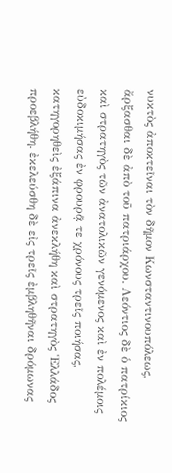νυκτὸς ἀποκτεῖναι τὸν δῆμον Κωνσταντινουπόλεως, ἄρξασθαι δὲ ἀπὸ τοῦ πατριάρχου. Λεόντιος δὲ ὁ πατρίκιος καὶ στρατηγὸς τῶν ἀνατολικῶν γενόμενος καὶ ἐν πολέμοις εὐδοκιμήσας ἐν φρουρᾷ τε χρόνους τρεῖς ποιήσας, κατηγορηθεὶς ἐξάπινα ἀνεκλήθη καὶ στρατηγὸς Ἑλλάδος προεβλήθη. ἐκελεύσθη δὲ εἰς τρεῖς ἐμβληθῆναι δρόμωνας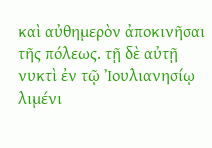καὶ αὐθημερὸν ἀποκινῆσαι τῆς πόλεως. τῇ δὲ αὐτῇ νυκτὶ ἐν τῷ Ἰουλιανησίῳ λιμένι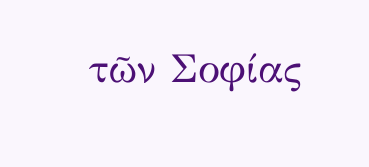τῶν Σοφίας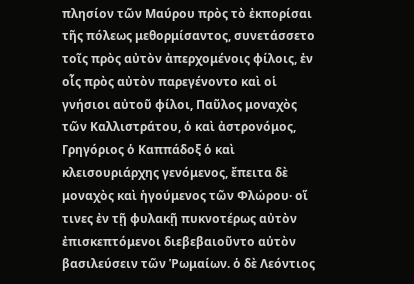πλησίον τῶν Μαύρου πρὸς τὸ ἐκπορίσαι τῆς πόλεως μεθορμίσαντος, συνετάσσετο τοῖς πρὸς αὐτὸν ἀπερχομένοις φίλοις, ἐν οἷς πρὸς αὐτὸν παρεγένοντο καὶ οἱ γνήσιοι αὐτοῦ φίλοι, Παῦλος μοναχὸς τῶν Καλλιστράτου, ὁ καὶ ἀστρονόμος, Γρηγόριος ὁ Καππάδοξ ὁ καὶ κλεισουριάρχης γενόμενος, ἔπειτα δὲ μοναχὸς καὶ ἡγούμενος τῶν Φλώρου· οἵ τινες ἐν τῇ φυλακῇ πυκνοτέρως αὐτὸν ἐπισκεπτόμενοι διεβεβαιοῦντο αὐτὸν βασιλεύσειν τῶν Ῥωμαίων. ὁ δὲ Λεόντιος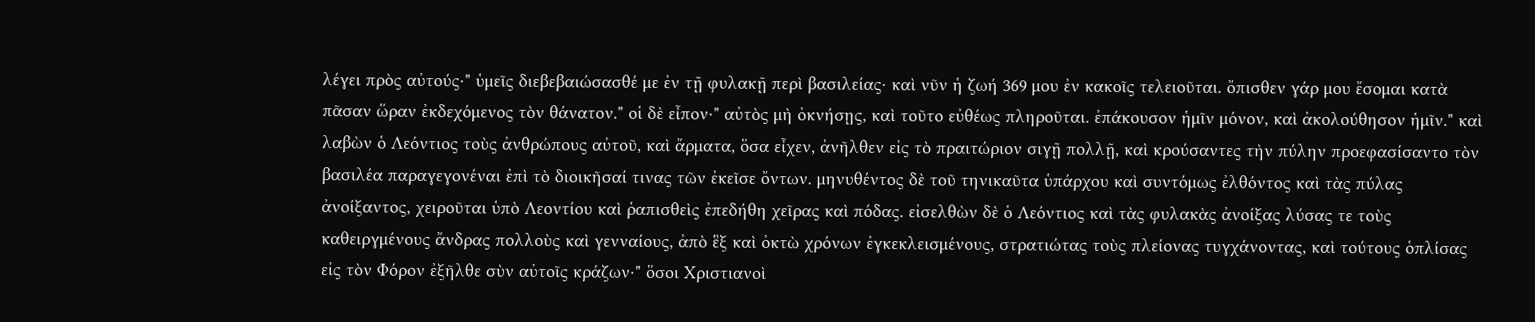λέγει πρὸς αὐτούς·" ὑμεῖς διεβεβαιώσασθέ με ἐν τῇ φυλακῇ περὶ βασιλείας· καὶ νῦν ἡ ζωή 369 μου ἐν κακοῖς τελειοῦται. ὄπισθεν γάρ μου ἔσομαι κατὰ πᾶσαν ὥραν ἐκδεχόμενος τὸν θάνατον." οἱ δὲ εἶπον·" αὐτὸς μὴ ὀκνήσῃς, καὶ τοῦτο εὐθέως πληροῦται. ἐπάκουσον ἡμῖν μόνον, καὶ ἀκολούθησον ἡμῖν." καὶ λαβὼν ὁ Λεόντιος τοὺς ἀνθρώπους αὐτοῦ, καὶ ἄρματα, ὅσα εἶχεν, ἀνῆλθεν εἰς τὸ πραιτώριον σιγῇ πολλῇ, καὶ κρούσαντες τὴν πύλην προεφασίσαντο τὸν βασιλέα παραγεγονέναι ἐπὶ τὸ διοικῆσαί τινας τῶν ἐκεῖσε ὄντων. μηνυθέντος δὲ τοῦ τηνικαῦτα ὑπάρχου καὶ συντόμως ἐλθόντος καὶ τὰς πύλας ἀνοίξαντος, χειροῦται ὑπὸ Λεοντίου καὶ ῥαπισθεὶς ἐπεδήθη χεῖρας καὶ πόδας. εἰσελθὼν δὲ ὁ Λεόντιος καὶ τὰς φυλακὰς ἀνοίξας λύσας τε τοὺς καθειργμένους ἄνδρας πολλοὺς καὶ γενναίους, ἀπὸ ἓξ καὶ ὀκτὼ χρόνων ἐγκεκλεισμένους, στρατιώτας τοὺς πλείονας τυγχάνοντας, καὶ τούτους ὁπλίσας εἰς τὸν Φόρον ἐξῆλθε σὺν αὐτοῖς κράζων·" ὅσοι Χριστιανοὶ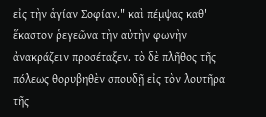εἰς τὴν ἁγίαν Σοφίαν." καὶ πέμψας καθ' ἕκαστον ῥεγεῶνα τὴν αὐτὴν φωνὴν ἀνακράζειν προσέταξεν. τὸ δὲ πλῆθος τῆς πόλεως θορυβηθὲν σπουδῇ εἰς τὸν λουτῆρα τῆς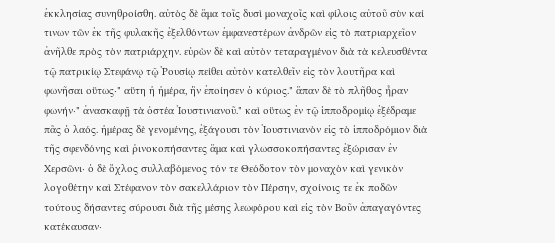ἐκκλησίας συνηθροίσθη. αὐτὸς δὲ ἅμα τοῖς δυσὶ μοναχοῖς καὶ φίλοις αὐτοῦ σὺν καί τινων τῶν ἐκ τῆς φυλακῆς ἐξελθόντων ἐμφανεστέρων ἀνδρῶν εἰς τὸ πατριαρχεῖον ἀνῆλθε πρὸς τὸν πατριάρχην. εὑρὼν δὲ καὶ αὐτὸν τεταραγμένον διὰ τὰ κελευσθέντα τῷ πατρικίῳ Στεφάνῳ τῷ Ῥουσίῳ πείθει αὐτὸν κατελθεῖν εἰς τὸν λουτῆρα καὶ φωνῆσαι οὕτως·" αὕτη ἡ ἡμέρα, ἣν ἐποίησεν ὁ κύριος." ἅπαν δὲ τὸ πλῆθος ἦραν φωνήν·" ἀνασκαφῇ τὰ ὀστέα Ἰουστινιανοῦ." καὶ οὕτως ἐν τῷ ἱπποδρομίῳ ἐξέδραμε πᾶς ὁ λαός. ἡμέρας δὲ γενομένης, ἐξάγουσι τὸν Ἰουστινιανὸν εἰς τὸ ἱπποδρόμιον διὰ τῆς σφενδόνης καὶ ῥινοκοπήσαντες ἅμα καὶ γλωσσοκοπήσαντες ἐξώρισαν ἐν Χερσῶνι· ὁ δὲ ὄχλος συλλαβόμενος τόν τε Θεόδοτον τὸν μοναχὸν καὶ γενικὸν λογοθέτην καὶ Στέφανον τὸν σακελλάριον τὸν Πέρσην, σχοίνοις τε ἐκ ποδῶν τούτους δήσαντες σύρουσι διὰ τῆς μέσης λεωφόρου καὶ εἰς τὸν Βοῦν ἀπαγαγόντες κατέκαυσαν·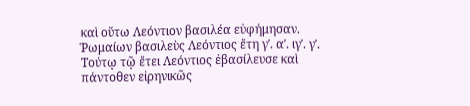καὶ οὕτω Λεόντιον βασιλέα εὐφήμησαν. Ῥωμαίων βασιλεὺς Λεόντιος ἔτη γʹ. αʹ. ιγʹ. γʹ. Τούτῳ τῷ ἔτει Λεόντιος ἐβασίλευσε καὶ πάντοθεν εἰρηνικῶς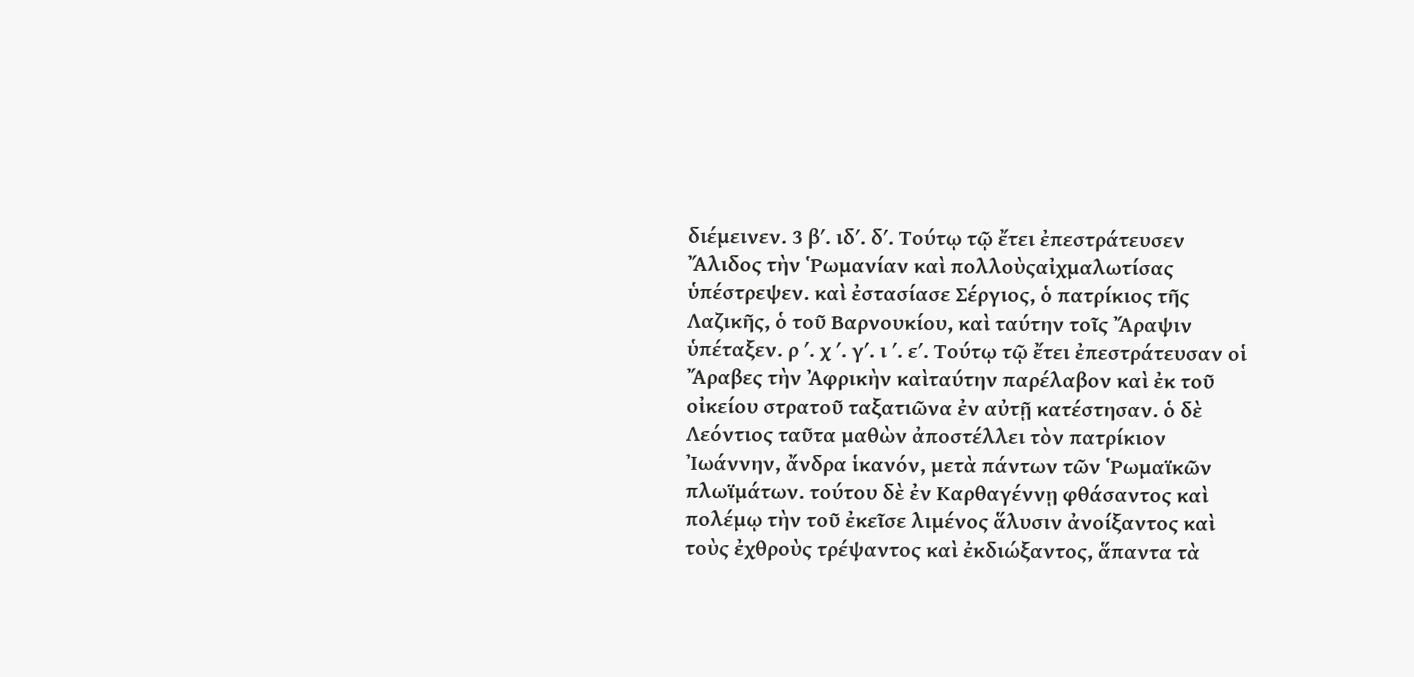διέμεινεν. 3 βʹ. ιδʹ. δʹ. Τούτῳ τῷ ἔτει ἐπεστράτευσεν Ἄλιδος τὴν Ῥωμανίαν καὶ πολλοὺςαἰχμαλωτίσας ὑπέστρεψεν. καὶ ἐστασίασε Σέργιος, ὁ πατρίκιος τῆς Λαζικῆς, ὁ τοῦ Βαρνουκίου, καὶ ταύτην τοῖς Ἄραψιν ὑπέταξεν. ρ ʹ. χ ʹ. γʹ. ι ʹ. εʹ. Τούτῳ τῷ ἔτει ἐπεστράτευσαν οἱ Ἄραβες τὴν Ἀφρικὴν καὶταύτην παρέλαβον καὶ ἐκ τοῦ οἰκείου στρατοῦ ταξατιῶνα ἐν αὐτῇ κατέστησαν. ὁ δὲ Λεόντιος ταῦτα μαθὼν ἀποστέλλει τὸν πατρίκιον Ἰωάννην, ἄνδρα ἱκανόν, μετὰ πάντων τῶν Ῥωμαϊκῶν πλωϊμάτων. τούτου δὲ ἐν Καρθαγέννῃ φθάσαντος καὶ πολέμῳ τὴν τοῦ ἐκεῖσε λιμένος ἅλυσιν ἀνοίξαντος καὶ τοὺς ἐχθροὺς τρέψαντος καὶ ἐκδιώξαντος, ἅπαντα τὰ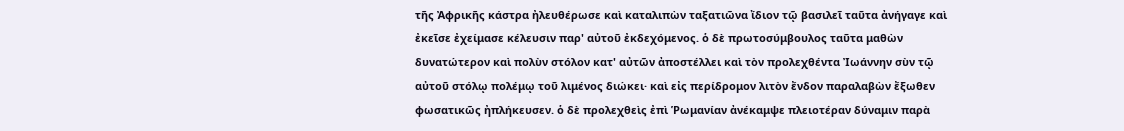τῆς Ἀφρικῆς κάστρα ἠλευθέρωσε καὶ καταλιπὼν ταξατιῶνα ἴδιον τῷ βασιλεῖ ταῦτα ἀνήγαγε καὶ ἐκεῖσε ἐχείμασε κέλευσιν παρ' αὐτοῦ ἐκδεχόμενος. ὁ δὲ πρωτοσύμβουλος ταῦτα μαθὼν δυνατώτερον καὶ πολὺν στόλον κατ' αὐτῶν ἀποστέλλει καὶ τὸν προλεχθέντα Ἰωάννην σὺν τῷ αὐτοῦ στόλῳ πολέμῳ τοῦ λιμένος διώκει· καὶ εἰς περίδρομον λιτὸν ἔνδον παραλαβὼν ἔξωθεν φωσατικῶς ἠπλήκευσεν. ὁ δὲ προλεχθεὶς ἐπὶ Ῥωμανίαν ἀνέκαμψε πλειοτέραν δύναμιν παρὰ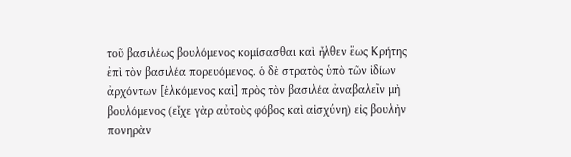τοῦ βασιλέως βουλόμενος κομίσασθαι καὶ ἦλθεν ἕως Κρήτης ἐπὶ τὸν βασιλέα πορευόμενος. ὁ δὲ στρατὸς ὑπὸ τῶν ἰδίων ἀρχόντων [ἑλκόμενος καὶ] πρὸς τὸν βασιλέα ἀναβαλεῖν μὴ βουλόμενος (εἶχε γὰρ αὐτοὺς φόβος καὶ αἰσχύνη) εἰς βουλὴν πονηρὰν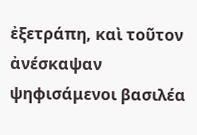ἐξετράπη, καὶ τοῦτον ἀνέσκαψαν ψηφισάμενοι βασιλέα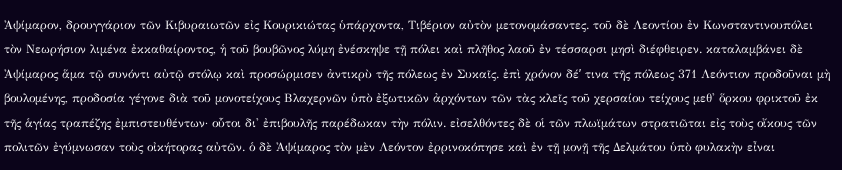Ἀψίμαρον, δρουγγάριον τῶν Κιβυραιωτῶν εἰς Κουρικιώτας ὑπάρχοντα, Τιβέριον αὐτὸν μετονομάσαντες. τοῦ δὲ Λεοντίου ἐν Κωνσταντινουπόλει τὸν Νεωρήσιον λιμένα ἐκκαθαίροντος, ἡ τοῦ βουβῶνος λύμη ἐνέσκηψε τῇ πόλει καὶ πλῆθος λαοῦ ἐν τέσσαρσι μησὶ διέφθειρεν. καταλαμβάνει δὲ Ἀψίμαρος ἅμα τῷ συνόντι αὐτῷ στόλῳ καὶ προσώρμισεν ἀντικρὺ τῆς πόλεως ἐν Συκαῖς. ἐπὶ χρόνον δέʹ τινα τῆς πόλεως 371 Λεόντιον προδοῦναι μὴ βουλομένης, προδοσία γέγονε διὰ τοῦ μονοτείχους Βλαχερνῶν ὑπὸ ἐξωτικῶν ἀρχόντων τῶν τὰς κλεῖς τοῦ χερσαίου τείχους μεθ' ὅρκου φρικτοῦ ἐκ τῆς ἁγίας τραπέζης ἐμπιστευθέντων· οὗτοι δι' ἐπιβουλῆς παρέδωκαν τὴν πόλιν. εἰσελθόντες δὲ οἱ τῶν πλωϊμάτων στρατιῶται εἰς τοὺς οἴκους τῶν πολιτῶν ἐγύμνωσαν τοὺς οἰκήτορας αὐτῶν. ὁ δὲ Ἀψίμαρος τὸν μὲν Λεόντον ἐρρινοκόπησε καὶ ἐν τῇ μονῇ τῆς Δελμάτου ὑπὸ φυλακὴν εἶναι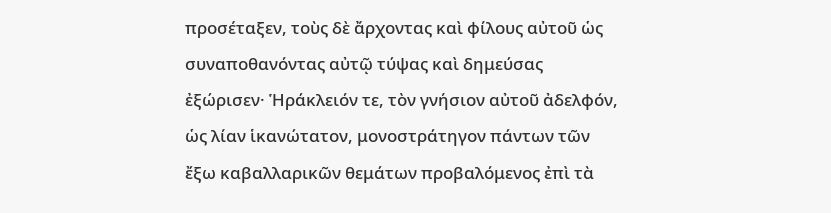προσέταξεν, τοὺς δὲ ἄρχοντας καὶ φίλους αὐτοῦ ὡς συναποθανόντας αὐτῷ τύψας καὶ δημεύσας ἐξώρισεν· Ἡράκλειόν τε, τὸν γνήσιον αὐτοῦ ἀδελφόν, ὡς λίαν ἱκανώτατον, μονοστράτηγον πάντων τῶν ἔξω καβαλλαρικῶν θεμάτων προβαλόμενος ἐπὶ τὰ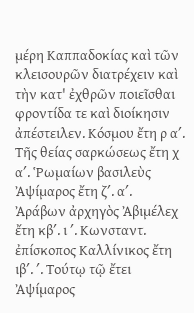μέρη Καππαδοκίας καὶ τῶν κλεισουρῶν διατρέχειν καὶ τὴν κατ' ἐχθρῶν ποιεῖσθαι φροντίδα τε καὶ διοίκησιν ἀπέστειλεν. Κόσμου ἔτη ρ αʹ. Τῆς θείας σαρκώσεως ἔτη χ αʹ. Ῥωμαίων βασιλεὺς Ἀψίμαρος ἔτη ζʹ. αʹ. Ἀράβων ἀρχηγὸς Ἀβιμέλεχ ἔτη κβʹ. ι ʹ. Κωνσταντ. ἐπίσκοπος Καλλίνικος ἔτη ιβʹ. ʹ. Τούτῳ τῷ ἔτει Ἀψίμαρος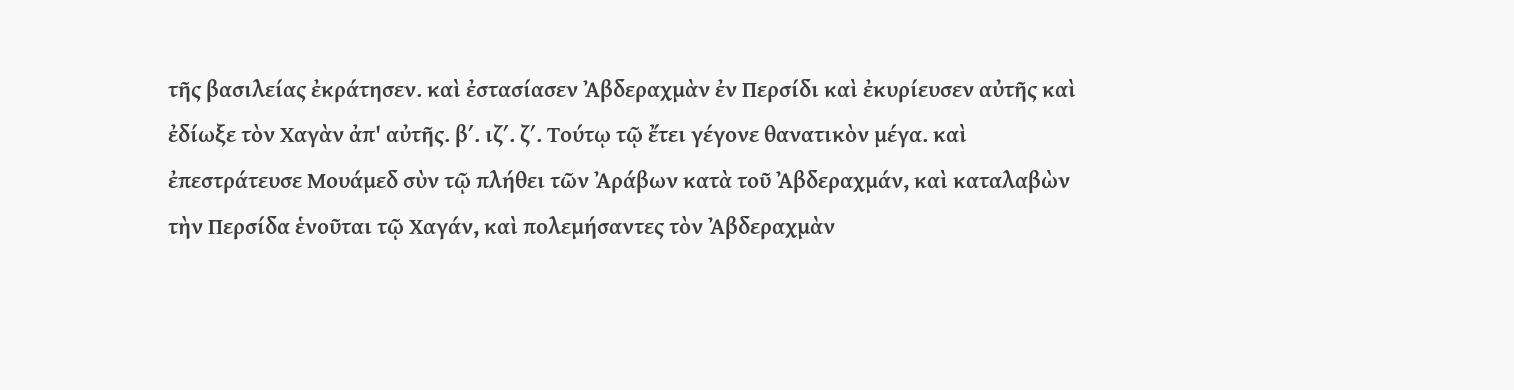τῆς βασιλείας ἐκράτησεν. καὶ ἐστασίασεν Ἀβδεραχμὰν ἐν Περσίδι καὶ ἐκυρίευσεν αὐτῆς καὶ ἐδίωξε τὸν Χαγὰν ἀπ' αὐτῆς. βʹ. ιζʹ. ζʹ. Τούτῳ τῷ ἔτει γέγονε θανατικὸν μέγα. καὶ ἐπεστράτευσε Μουάμεδ σὺν τῷ πλήθει τῶν Ἀράβων κατὰ τοῦ Ἀβδεραχμάν, καὶ καταλαβὼν τὴν Περσίδα ἑνοῦται τῷ Χαγάν, καὶ πολεμήσαντες τὸν Ἀβδεραχμὰν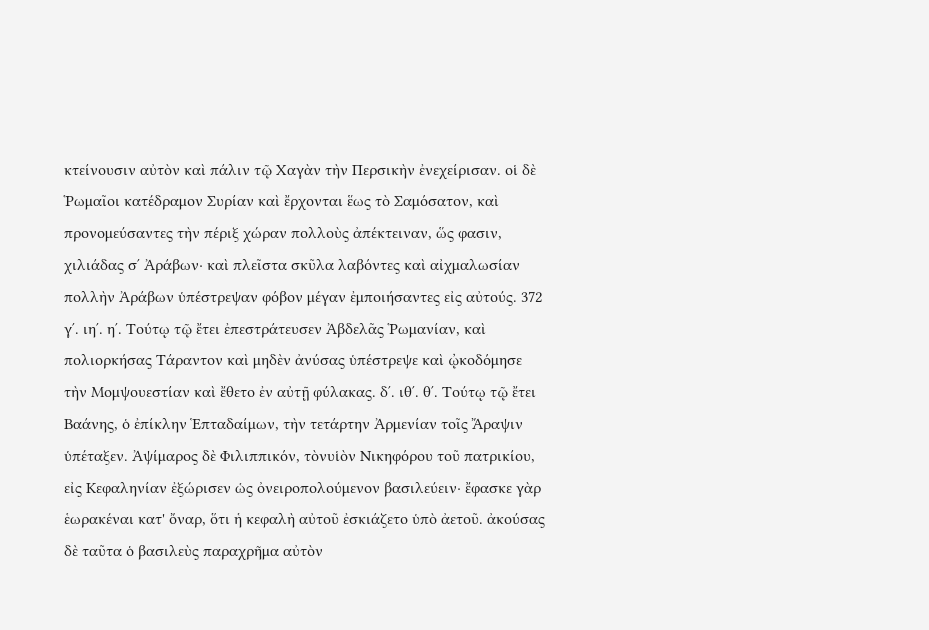κτείνουσιν αὐτὸν καὶ πάλιν τῷ Χαγὰν τὴν Περσικὴν ἐνεχείρισαν. οἱ δὲ Ῥωμαῖοι κατέδραμον Συρίαν καὶ ἔρχονται ἕως τὸ Σαμόσατον, καὶ προνομεύσαντες τὴν πέριξ χώραν πολλοὺς ἀπέκτειναν, ὥς φασιν, χιλιάδας σʹ Ἀράβων· καὶ πλεῖστα σκῦλα λαβόντες καὶ αἰχμαλωσίαν πολλὴν Ἀράβων ὑπέστρεψαν φόβον μέγαν ἐμποιήσαντες εἰς αὐτούς. 372 γʹ. ιηʹ. ηʹ. Τούτῳ τῷ ἔτει ἐπεστράτευσεν Ἀβδελᾶς Ῥωμανίαν, καὶ πολιορκήσας Τάραντον καὶ μηδὲν ἀνύσας ὑπέστρεψε καὶ ᾠκοδόμησε τὴν Μομψουεστίαν καὶ ἔθετο ἐν αὐτῇ φύλακας. δʹ. ιθʹ. θʹ. Τούτῳ τῷ ἔτει Βαάνης, ὁ ἐπίκλην Ἑπταδαίμων, τὴν τετάρτην Ἀρμενίαν τοῖς Ἄραψιν ὑπέταξεν. Ἀψίμαρος δὲ Φιλιππικόν, τὸνυἱὸν Νικηφόρου τοῦ πατρικίου, εἰς Κεφαληνίαν ἐξώρισεν ὡς ὀνειροπολούμενον βασιλεύειν· ἔφασκε γὰρ ἑωρακέναι κατ' ὄναρ, ὅτι ἡ κεφαλὴ αὐτοῦ ἐσκιάζετο ὑπὸ ἀετοῦ. ἀκούσας δὲ ταῦτα ὁ βασιλεὺς παραχρῆμα αὐτὸν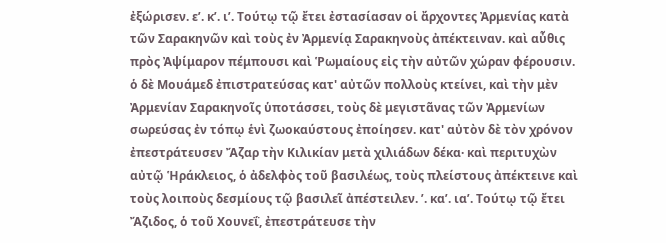ἐξώρισεν. εʹ. κʹ. ιʹ. Τούτῳ τῷ ἔτει ἐστασίασαν οἱ ἄρχοντες Ἀρμενίας κατὰ τῶν Σαρακηνῶν καὶ τοὺς ἐν Ἀρμενίᾳ Σαρακηνοὺς ἀπέκτειναν. καὶ αὖθις πρὸς Ἀψίμαρον πέμπουσι καὶ Ῥωμαίους εἰς τὴν αὐτῶν χώραν φέρουσιν. ὁ δὲ Μουάμεδ ἐπιστρατεύσας κατ' αὐτῶν πολλοὺς κτείνει, καὶ τὴν μὲν Ἀρμενίαν Σαρακηνοῖς ὑποτάσσει, τοὺς δὲ μεγιστᾶνας τῶν Ἀρμενίων σωρεύσας ἐν τόπῳ ἑνὶ ζωοκαύστους ἐποίησεν. κατ' αὐτὸν δὲ τὸν χρόνον ἐπεστράτευσεν Ἄζαρ τὴν Κιλικίαν μετὰ χιλιάδων δέκα· καὶ περιτυχὼν αὐτῷ Ἡράκλειος, ὁ ἀδελφὸς τοῦ βασιλέως, τοὺς πλείστους ἀπέκτεινε καὶ τοὺς λοιποὺς δεσμίους τῷ βασιλεῖ ἀπέστειλεν. ʹ. καʹ. ιαʹ. Τούτῳ τῷ ἔτει Ἄζιδος, ὁ τοῦ Χουνεΐ, ἐπεστράτευσε τὴν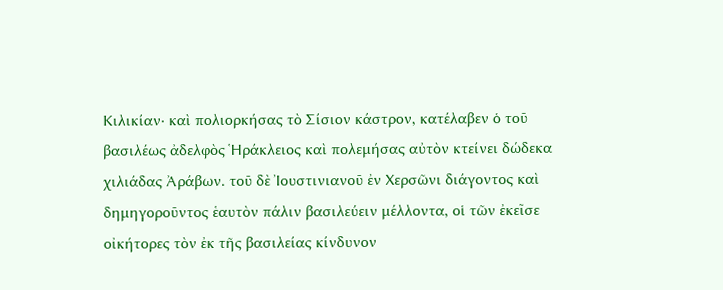Κιλικίαν· καὶ πολιορκήσας τὸ Σίσιον κάστρον, κατέλαβεν ὁ τοῦ βασιλέως ἀδελφὸς Ἡράκλειος καὶ πολεμήσας αὐτὸν κτείνει δώδεκα χιλιάδας Ἀράβων. τοῦ δὲ Ἰουστινιανοῦ ἐν Χερσῶνι διάγοντος καὶ δημηγοροῦντος ἑαυτὸν πάλιν βασιλεύειν μέλλοντα, οἱ τῶν ἐκεῖσε οἰκήτορες τὸν ἐκ τῆς βασιλείας κίνδυνον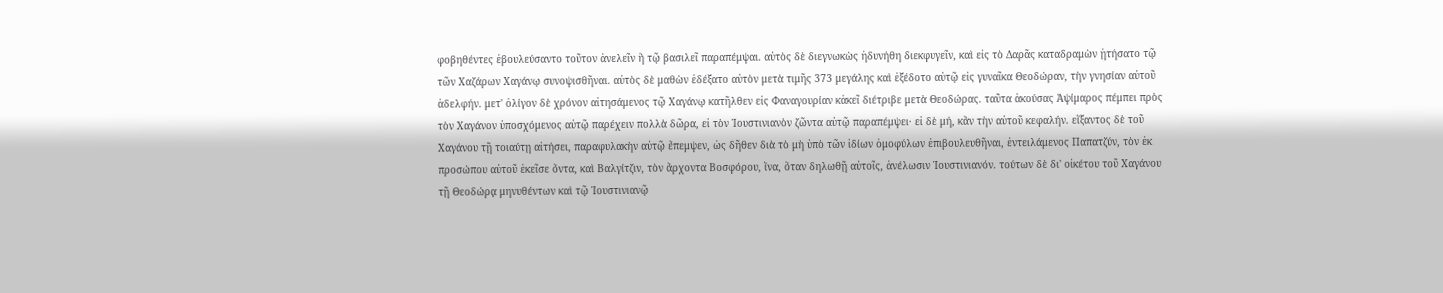φοβηθέντες ἐβουλεύσαντο τοῦτον ἀνελεῖν ἢ τῷ βασιλεῖ παραπέμψαι. αὐτὸς δὲ διεγνωκὼς ἠδυνήθη διεκφυγεῖν, καὶ εἰς τὸ Δαρᾶς καταδραμὼν ᾐτήσατο τῷ τῶν Χαζάρων Χαγάνῳ συνοψισθῆναι. αὐτὸς δὲ μαθὼν ἐδέξατο αὐτὸν μετὰ τιμῆς 373 μεγάλης καὶ ἐξέδοτο αὐτῷ εἰς γυναῖκα Θεοδώραν, τὴν γνησίαν αὐτοῦ ἀδελφήν. μετ' ὀλίγον δὲ χρόνον αἰτησάμενος τῷ Χαγάνῳ κατῆλθεν εἰς Φαναγουρίαν κἀκεῖ διέτριβε μετὰ Θεοδώρας. ταῦτα ἀκούσας Ἀψίμαρος πέμπει πρὸς τὸν Χαγάνον ὑποσχόμενος αὐτῷ παρέχειν πολλὰ δῶρα, εἰ τὸν Ἰουστινιανὸν ζῶντα αὐτῷ παραπέμψει· εἰ δὲ μή, κἂν τὴν αὐτοῦ κεφαλήν. εἴξαντος δὲ τοῦ Χαγάνου τῇ τοιαύτῃ αἰτήσει, παραφυλακὴν αὐτῷ ἔπεμψεν, ὡς δῆθεν διὰ τὸ μὴ ὑπὸ τῶν ἰδίων ὁμοφύλων ἐπιβουλευθῆναι, ἐντειλάμενος Παπατζύν, τὸν ἐκ προσώπου αὐτοῦ ἐκεῖσε ὄντα, καὶ Βαλγίτζιν, τὸν ἄρχοντα Βοσφόρου, ἵνα, ὅταν δηλωθῇ αὐτοῖς, ἀνέλωσιν Ἰουστινιανόν. τούτων δὲ δι' οἰκέτου τοῦ Χαγάνου τῇ Θεοδώρᾳ μηνυθέντων καὶ τῷ Ἰουστινιανῷ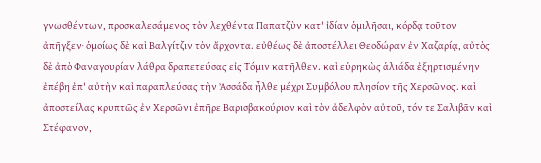γνωσθέντων, προσκαλεσάμενος τὸν λεχθέντα Παπατζὺν κατ' ἰδίαν ὁμιλῆσαι, κόρδᾳ τοῦτον ἀπῆγξεν· ὁμοίως δὲ καὶ Βαλγίτζιν τὸν ἄρχοντα. εὐθέως δὲ ἀποστέλλει Θεοδώραν ἐν Χαζαρίᾳ, αὐτὸς δὲ ἀπὸ Φαναγουρίαν λάθρα δραπετεύσας εἰς Τόμιν κατῆλθεν. καὶ εὑρηκὼς ἁλιάδα ἐξηρτισμένην ἐπέβη ἐπ' αὐτὴν καὶ παραπλεύσας τὴν Ἀσσάδα ἦλθε μέχρι Συμβόλου πλησίον τῆς Χερσῶνος. καὶ ἀποστείλας κρυπτῶς ἐν Χερσῶνι ἐπῆρε Βαρισβακούριον καὶ τὸν ἀδελφὸν αὐτοῦ, τόν τε Σαλιβᾶν καὶ Στέφανον,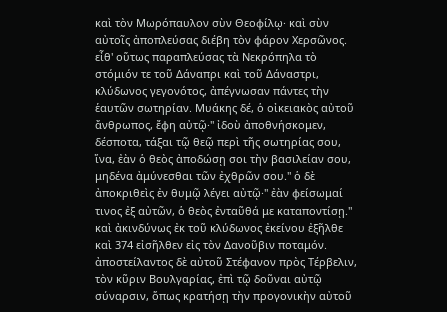καὶ τὸν Μωρόπαυλον σὺν Θεοφίλῳ· καὶ σὺν αὐτοῖς ἀποπλεύσας διέβη τὸν φάρον Χερσῶνος. εἶθ' οὕτως παραπλεύσας τὰ Νεκρόπηλα τὸ στόμιόν τε τοῦ Δάναπρι καὶ τοῦ Δάναστρι, κλύδωνος γεγονότος, ἀπέγνωσαν πάντες τὴν ἑαυτῶν σωτηρίαν. Μυάκης δέ, ὁ οἰκειακὸς αὐτοῦ ἄνθρωπος, ἔφη αὐτῷ·" ἰδοὺ ἀποθνήσκομεν, δέσποτα, τάξαι τῷ θεῷ περὶ τῆς σωτηρίας σου, ἵνα, ἐὰν ὁ θεὸς ἀποδώσῃ σοι τὴν βασιλείαν σου, μηδένα ἀμύνεσθαι τῶν ἐχθρῶν σου." ὁ δὲ ἀποκριθεὶς ἐν θυμῷ λέγει αὐτῷ·" ἐὰν φείσωμαί τινος ἐξ αὐτῶν, ὁ θεὸς ἐνταῦθά με καταποντίσῃ." καὶ ἀκινδύνως ἐκ τοῦ κλύδωνος ἐκείνου ἐξῆλθε καὶ 374 εἰσῆλθεν εἰς τὸν Δανοῦβιν ποταμόν. ἀποστείλαντος δὲ αὐτοῦ Στέφανον πρὸς Τέρβελιν, τὸν κῦριν Βουλγαρίας, ἐπὶ τῷ δοῦναι αὐτῷ σύναρσιν, ὅπως κρατήσῃ τὴν προγονικὴν αὐτοῦ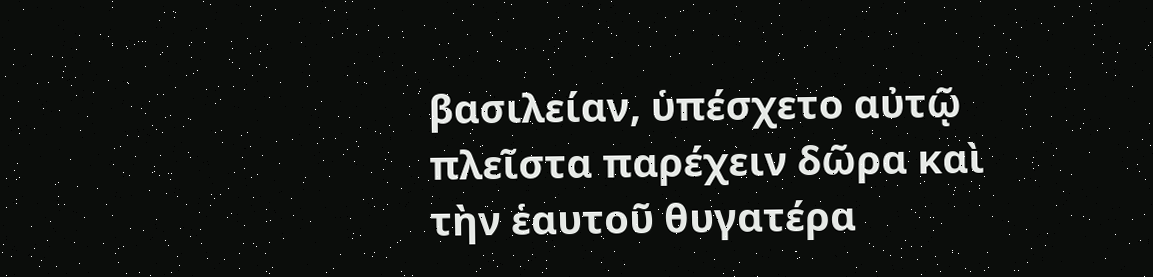βασιλείαν, ὑπέσχετο αὐτῷ πλεῖστα παρέχειν δῶρα καὶ τὴν ἑαυτοῦ θυγατέρα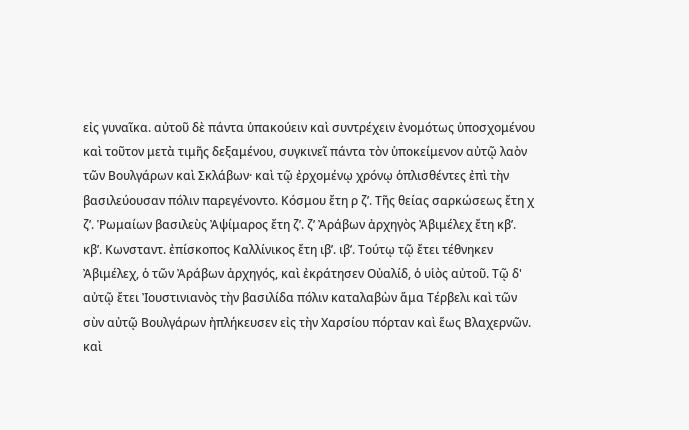εἰς γυναῖκα. αὐτοῦ δὲ πάντα ὑπακούειν καὶ συντρέχειν ἐνομότως ὑποσχομένου καὶ τοῦτον μετὰ τιμῆς δεξαμένου, συγκινεῖ πάντα τὸν ὑποκείμενον αὐτῷ λαὸν τῶν Βουλγάρων καὶ Σκλάβων· καὶ τῷ ἐρχομένῳ χρόνῳ ὁπλισθέντες ἐπὶ τὴν βασιλεύουσαν πόλιν παρεγένοντο. Κόσμου ἔτη ρ ζʹ. Τῆς θείας σαρκώσεως ἔτη χ ζʹ. Ῥωμαίων βασιλεὺς Ἀψίμαρος ἔτη ζʹ. ζʹ Ἀράβων ἀρχηγὸς Ἀβιμέλεχ ἔτη κβʹ. κβʹ. Κωνσταντ. ἐπίσκοπος Καλλίνικος ἔτη ιβʹ. ιβʹ. Τούτῳ τῷ ἔτει τέθνηκεν Ἀβιμέλεχ, ὁ τῶν Ἀράβων ἀρχηγός, καὶ ἐκράτησεν Οὐαλίδ, ὁ υἱὸς αὐτοῦ. Τῷ δ' αὐτῷ ἔτει Ἰουστινιανὸς τὴν βασιλίδα πόλιν καταλαβὼν ἅμα Τέρβελι καὶ τῶν σὺν αὐτῷ Βουλγάρων ἠπλήκευσεν εἰς τὴν Χαρσίου πόρταν καὶ ἕως Βλαχερνῶν. καὶ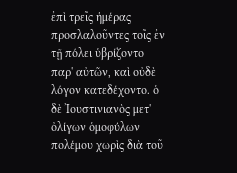ἐπὶ τρεῖς ἡμέρας προσλαλοῦντες τοῖς ἐν τῇ πόλει ὑβρίζοντο παρ' αὐτῶν, καὶ οὐδὲ λόγον κατεδέχοντο. ὁ δὲ Ἰουστινιανὸς μετ' ὀλίγων ὁμοφύλων πολέμου χωρὶς διὰ τοῦ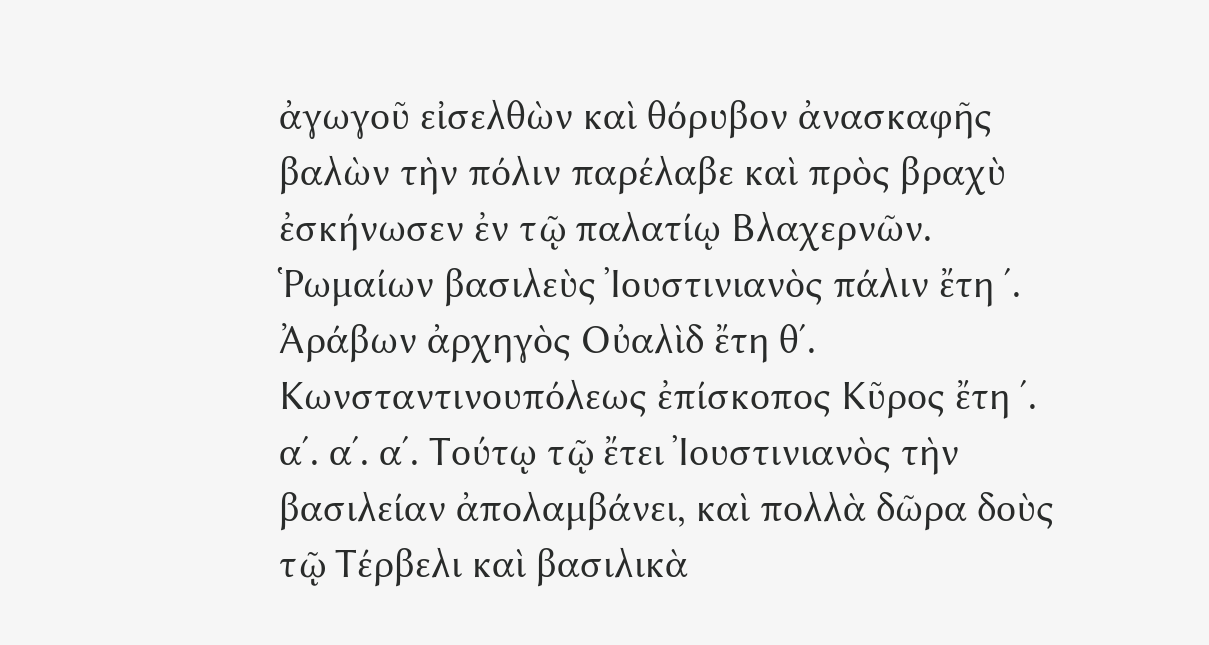ἀγωγοῦ εἰσελθὼν καὶ θόρυβον ἀνασκαφῆς βαλὼν τὴν πόλιν παρέλαβε καὶ πρὸς βραχὺ ἐσκήνωσεν ἐν τῷ παλατίῳ Βλαχερνῶν. Ῥωμαίων βασιλεὺς Ἰουστινιανὸς πάλιν ἔτη ʹ. Ἀράβων ἀρχηγὸς Οὐαλὶδ ἔτη θʹ. Κωνσταντινουπόλεως ἐπίσκοπος Κῦρος ἔτη ʹ. αʹ. αʹ. αʹ. Τούτῳ τῷ ἔτει Ἰουστινιανὸς τὴν βασιλείαν ἀπολαμβάνει, καὶ πολλὰ δῶρα δοὺς τῷ Τέρβελι καὶ βασιλικὰ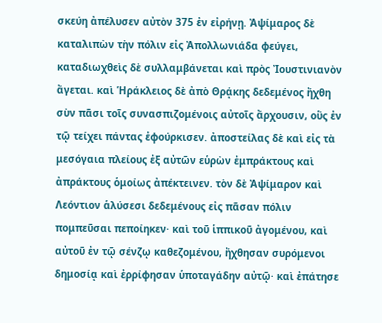σκεύη ἀπέλυσεν αὐτὸν 375 ἐν εἰρήνῃ. Ἀψίμαρος δὲ καταλιπὼν τὴν πόλιν εἰς Ἀπολλωνιάδα φεύγει, καταδιωχθεὶς δὲ συλλαμβάνεται καὶ πρὸς Ἰουστινιανὸν ἄγεται. καὶ Ἡράκλειος δὲ ἀπὸ Θρᾴκης δεδεμένος ἤχθη σὺν πᾶσι τοῖς συνασπιζομένοις αὐτοῖς ἄρχουσιν, οὓς ἐν τῷ τείχει πάντας ἐφούρκισεν. ἀποστείλας δὲ καὶ εἰς τὰ μεσόγαια πλείους ἐξ αὐτῶν εὑρὼν ἐμπράκτους καὶ ἀπράκτους ὁμοίως ἀπέκτεινεν. τὸν δὲ Ἀψίμαρον καὶ Λεόντιον ἁλύσεσι δεδεμένους εἰς πᾶσαν πόλιν πομπεῦσαι πεποίηκεν· καὶ τοῦ ἱππικοῦ ἀγομένου, καὶ αὐτοῦ ἐν τῷ σένζῳ καθεζομένου, ἤχθησαν συρόμενοι δημοσίᾳ καὶ ἐρρίφησαν ὑποταγάδην αὐτῷ· καὶ ἐπάτησε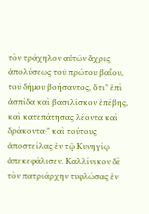τὸν τράχηλον αὐτῶν ἄχρις ἀπολύσεως τοῦ πρώτου βαΐου, τοῦ δήμου βοήσαντος, ὅτι" ἐπὶ ἀσπίδα καὶ βασιλίσκον ἐπέβης, καὶ κατεπάτησας λέοντα καὶ δράκοντα·" καὶ τούτους ἀποστείλας ἐν τῷ Κυνηγίῳ ἀπεκεφάλισεν. Καλλίνικον δὲ τὸν πατριάρχην τυφλώσας ἐν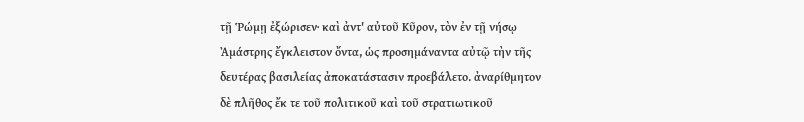τῇ Ῥώμῃ ἐξώρισεν· καὶ ἀντ' αὐτοῦ Κῦρον, τὸν ἐν τῇ νήσῳ Ἀμάστρης ἔγκλειστον ὄντα, ὡς προσημάναντα αὐτῷ τὴν τῆς δευτέρας βασιλείας ἀποκατάστασιν προεβάλετο. ἀναρίθμητον δὲ πλῆθος ἔκ τε τοῦ πολιτικοῦ καὶ τοῦ στρατιωτικοῦ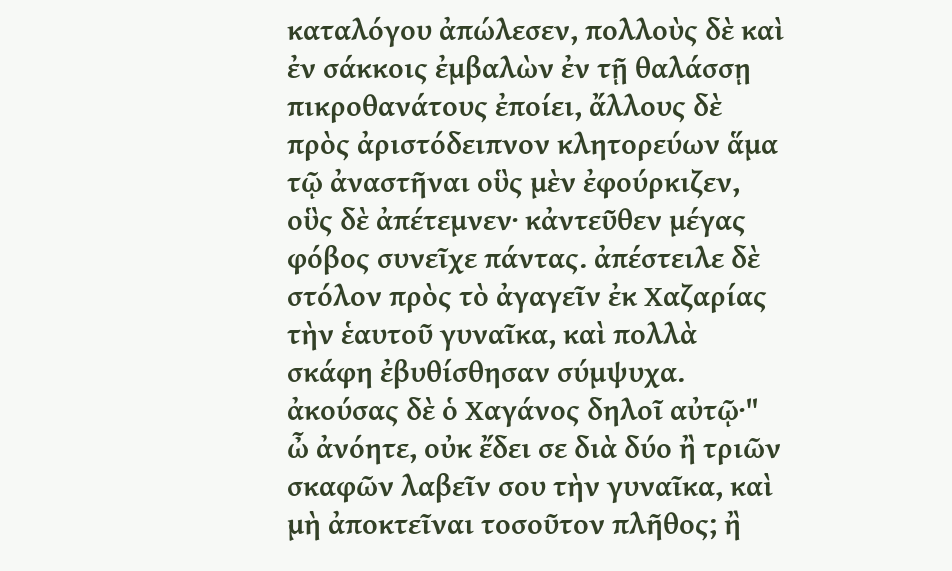καταλόγου ἀπώλεσεν, πολλοὺς δὲ καὶ ἐν σάκκοις ἐμβαλὼν ἐν τῇ θαλάσσῃ πικροθανάτους ἐποίει, ἄλλους δὲ πρὸς ἀριστόδειπνον κλητορεύων ἅμα τῷ ἀναστῆναι οὓς μὲν ἐφούρκιζεν, οὓς δὲ ἀπέτεμνεν· κἀντεῦθεν μέγας φόβος συνεῖχε πάντας. ἀπέστειλε δὲ στόλον πρὸς τὸ ἀγαγεῖν ἐκ Χαζαρίας τὴν ἑαυτοῦ γυναῖκα, καὶ πολλὰ σκάφη ἐβυθίσθησαν σύμψυχα. ἀκούσας δὲ ὁ Χαγάνος δηλοῖ αὐτῷ·" ὦ ἀνόητε, οὐκ ἔδει σε διὰ δύο ἢ τριῶν σκαφῶν λαβεῖν σου τὴν γυναῖκα, καὶ μὴ ἀποκτεῖναι τοσοῦτον πλῆθος; ἢ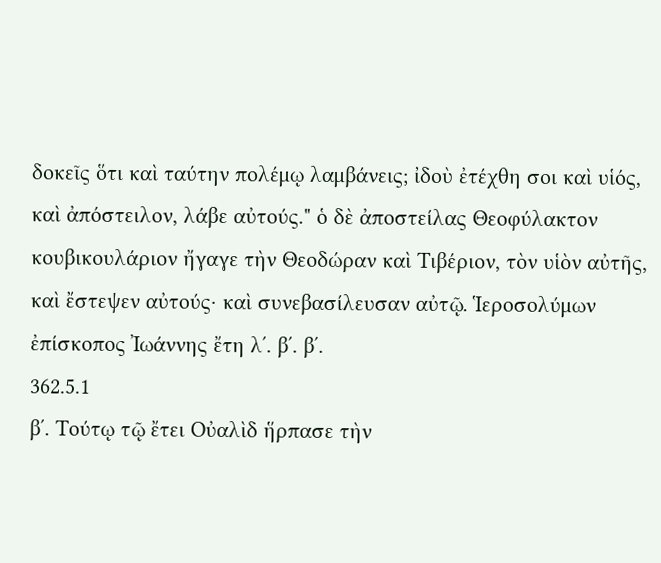δοκεῖς ὅτι καὶ ταύτην πολέμῳ λαμβάνεις; ἰδοὺ ἐτέχθη σοι καὶ υἱός, καὶ ἀπόστειλον, λάβε αὐτούς." ὁ δὲ ἀποστείλας Θεοφύλακτον κουβικουλάριον ἤγαγε τὴν Θεοδώραν καὶ Τιβέριον, τὸν υἱὸν αὐτῆς, καὶ ἔστεψεν αὐτούς· καὶ συνεβασίλευσαν αὐτῷ. Ἱεροσολύμων ἐπίσκοπος Ἰωάννης ἔτη λʹ. βʹ. βʹ.
362.5.1
βʹ. Τούτῳ τῷ ἔτει Οὐαλὶδ ἥρπασε τὴν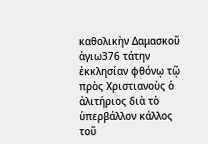καθολικὴν Δαμασκοῦ ἁγιω376 τάτην ἐκκλησίαν φθόνῳ τῷ πρὸς Χριστιανοὺς ὁ ἀλιτήριος διὰ τὸ ὑπερβάλλον κάλλος τοῦ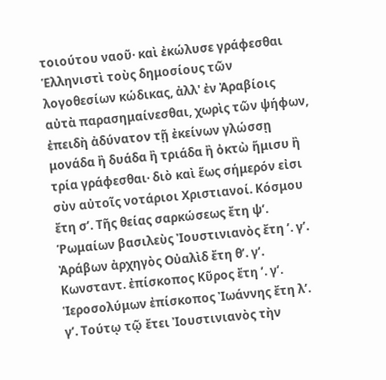τοιούτου ναοῦ· καὶ ἐκώλυσε γράφεσθαι Ἑλληνιστὶ τοὺς δημοσίους τῶν λογοθεσίων κώδικας, ἀλλ' ἐν Ἀραβίοις αὐτὰ παρασημαίνεσθαι, χωρὶς τῶν ψήφων, ἐπειδὴ ἀδύνατον τῇ ἐκείνων γλώσσῃ μονάδα ἢ δυάδα ἢ τριάδα ἢ ὀκτὼ ἥμισυ ἢ τρία γράφεσθαι· διὸ καὶ ἕως σήμερόν εἰσι σὺν αὐτοῖς νοτάριοι Χριστιανοί. Κόσμου ἔτη σʹ. Τῆς θείας σαρκώσεως ἔτη ψʹ. Ῥωμαίων βασιλεὺς Ἰουστινιανὸς ἔτη ʹ. γʹ. Ἀράβων ἀρχηγὸς Οὐαλὶδ ἔτη θʹ. γʹ. Κωνσταντ. ἐπίσκοπος Κῦρος ἔτη ʹ. γʹ. Ἱεροσολύμων ἐπίσκοπος Ἰωάννης ἔτη λʹ. γʹ. Τούτῳ τῷ ἔτει Ἰουστινιανὸς τὴν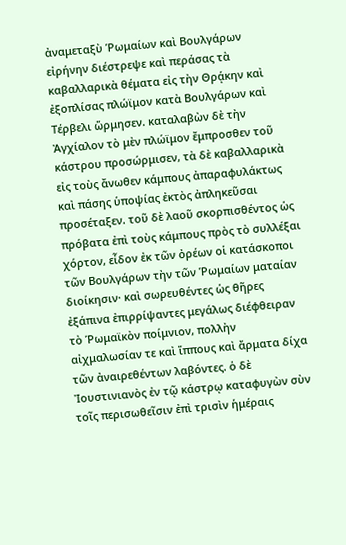ἀναμεταξὺ Ῥωμαίων καὶ Βουλγάρων εἰρήνην διέστρεψε καὶ περάσας τὰ καβαλλαρικὰ θέματα εἰς τὴν Θρᾴκην καὶ ἐξοπλίσας πλώϊμον κατὰ Βουλγάρων καὶ Τέρβελι ὥρμησεν. καταλαβὼν δὲ τὴν Ἀγχίαλον τὸ μὲν πλώϊμον ἔμπροσθεν τοῦ κάστρου προσώρμισεν, τὰ δὲ καβαλλαρικὰ εἰς τοὺς ἄνωθεν κάμπους ἀπαραφυλάκτως καὶ πάσης ὑποψίας ἐκτὸς ἀπληκεῦσαι προσέταξεν. τοῦ δὲ λαοῦ σκορπισθέντος ὡς πρόβατα ἐπὶ τοὺς κάμπους πρὸς τὸ συλλέξαι χόρτον, εἶδον ἐκ τῶν ὀρέων οἱ κατάσκοποι τῶν Βουλγάρων τὴν τῶν Ῥωμαίων ματαίαν διοίκησιν· καὶ σωρευθέντες ὡς θῆρες ἐξάπινα ἐπιρρίψαντες μεγάλως διέφθειραν τὸ Ῥωμαϊκὸν ποίμνιον, πολλὴν αἰχμαλωσίαν τε καὶ ἵππους καὶ ἄρματα δίχα τῶν ἀναιρεθέντων λαβόντες. ὁ δὲ Ἰουστινιανὸς ἐν τῷ κάστρῳ καταφυγὼν σὺν τοῖς περισωθεῖσιν ἐπὶ τρισὶν ἡμέραις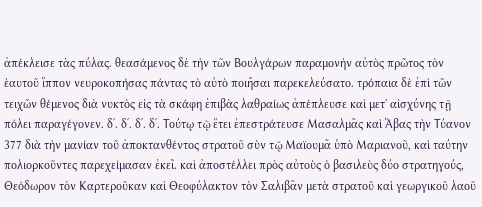ἀπέκλεισε τὰς πύλας. θεασάμενος δὲ τὴν τῶν Βουλγάρων παραμονὴν αὐτὸς πρῶτος τὸν ἑαυτοῦ ἵππον νευροκοπήσας πάντας τὸ αὐτὸ ποιῆσαι παρεκελεύσατο. τρόπαια δὲ ἐπὶ τῶν τειχῶν θέμενος διὰ νυκτὸς εἰς τὰ σκάφη ἐπιβὰς λαθραίως ἀπέπλευσε καὶ μετ' αἰσχύνης τῇ πόλει παραγέγονεν. δʹ. δʹ. δʹ. δʹ. Τούτῳ τῷ ἔτει ἐπεστράτευσε Μασαλμᾶς καὶ Ἄβας τὴν Τύανον 377 διὰ τὴν μανίαν τοῦ ἀποκτανθέντος στρατοῦ σὺν τῷ Μαϊουμᾶ ὑπὸ Μαριανοῦ, καὶ ταύτην πολιορκοῦντες παρεχείμασαν ἐκεῖ. καὶ ἀποστέλλει πρὸς αὐτοὺς ὁ βασιλεὺς δύο στρατηγούς, Θεόδωρον τὸν Καρτεροῦκαν καὶ Θεοφύλακτον τὸν Σαλιβᾶν μετὰ στρατοῦ καὶ γεωργικοῦ λαοῦ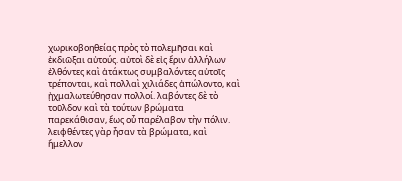χωρικοβοηθείας πρὸς τὸ πολεμῆσαι καὶ ἐκδιῶξαι αὐτούς. αὐτοὶ δὲ εἰς ἔριν ἀλλήλων ἐλθόντες καὶ ἀτάκτως συμβαλόντες αὐτοῖς τρέπονται, καὶ πολλαὶ χιλιάδες ἀπώλοντο, καὶ ᾐχμαλωτεύθησαν πολλοί. λαβόντες δὲ τὸ τοῦλδον καὶ τὰ τούτων βρώματα παρεκάθισαν, ἕως οὗ παρέλαβον τὴν πόλιν. λειφθέντες γὰρ ἦσαν τὰ βρώματα, καὶ ἤμελλον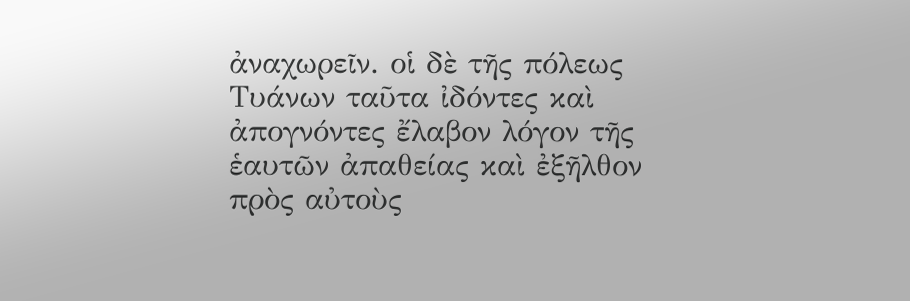ἀναχωρεῖν. οἱ δὲ τῆς πόλεως Τυάνων ταῦτα ἰδόντες καὶ ἀπογνόντες ἔλαβον λόγον τῆς ἑαυτῶν ἀπαθείας καὶ ἐξῆλθον πρὸς αὐτοὺς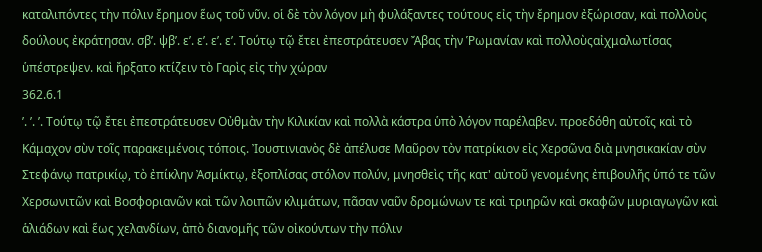καταλιπόντες τὴν πόλιν ἔρημον ἕως τοῦ νῦν. οἱ δὲ τὸν λόγον μὴ φυλάξαντες τούτους εἰς τὴν ἔρημον ἐξώρισαν, καὶ πολλοὺς δούλους ἐκράτησαν. σβʹ. ψβʹ. εʹ. εʹ. εʹ. εʹ. Τούτῳ τῷ ἔτει ἐπεστράτευσεν Ἄβας τὴν Ῥωμανίαν καὶ πολλοὺςαἰχμαλωτίσας ὑπέστρεψεν. καὶ ἤρξατο κτίζειν τὸ Γαρὶς εἰς τὴν χώραν
362.6.1
ʹ. ʹ. ʹ. Τούτῳ τῷ ἔτει ἐπεστράτευσεν Οὐθμὰν τὴν Κιλικίαν καὶ πολλὰ κάστρα ὑπὸ λόγον παρέλαβεν. προεδόθη αὐτοῖς καὶ τὸ Κάμαχον σὺν τοῖς παρακειμένοις τόποις. Ἰουστινιανὸς δὲ ἀπέλυσε Μαῦρον τὸν πατρίκιον εἰς Χερσῶνα διὰ μνησικακίαν σὺν Στεφάνῳ πατρικίῳ, τὸ ἐπίκλην Ἀσμίκτῳ, ἐξοπλίσας στόλον πολύν, μνησθεὶς τῆς κατ' αὐτοῦ γενομένης ἐπιβουλῆς ὑπό τε τῶν Χερσωνιτῶν καὶ Βοσφοριανῶν καὶ τῶν λοιπῶν κλιμάτων, πᾶσαν ναῦν δρομώνων τε καὶ τριηρῶν καὶ σκαφῶν μυριαγωγῶν καὶ ἁλιάδων καὶ ἕως χελανδίων, ἀπὸ διανομῆς τῶν οἰκούντων τὴν πόλιν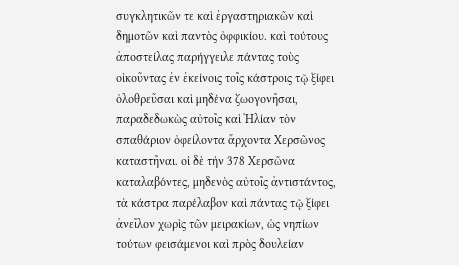συγκλητικῶν τε καὶ ἐργαστηριακῶν καὶ δημοτῶν καὶ παντὸς ὀφφικίου. καὶ τούτους ἀποστείλας παρήγγειλε πάντας τοὺς οἰκοῦντας ἐν ἐκείνοις τοῖς κάστροις τῷ ξίφει ὀλοθρεῦσαι καὶ μηδένα ζωογονῆσαι, παραδεδωκὼς αὐτοῖς καὶ Ἡλίαν τὸν σπαθάριον ὀφείλοντα ἄρχοντα Χερσῶνος καταστῆναι. οἱ δὲ τὴν 378 Χερσῶνα καταλαβόντες, μηδενὸς αὐτοῖς ἀντιστάντος, τὰ κάστρα παρέλαβον καὶ πάντας τῷ ξίφει ἀνεῖλον χωρὶς τῶν μειρακίων, ὡς νηπίων τούτων φεισάμενοι καὶ πρὸς δουλείαν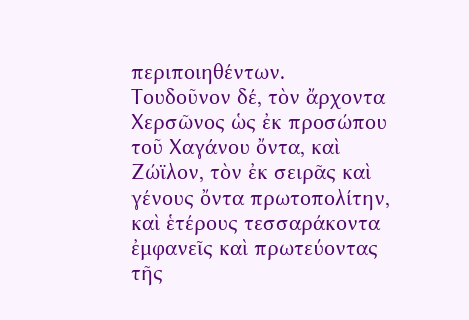περιποιηθέντων. Τουδοῦνον δέ, τὸν ἄρχοντα Χερσῶνος ὡς ἐκ προσώπου τοῦ Χαγάνου ὄντα, καὶ Ζώϊλον, τὸν ἐκ σειρᾶς καὶ γένους ὄντα πρωτοπολίτην, καὶ ἑτέρους τεσσαράκοντα ἐμφανεῖς καὶ πρωτεύοντας τῆς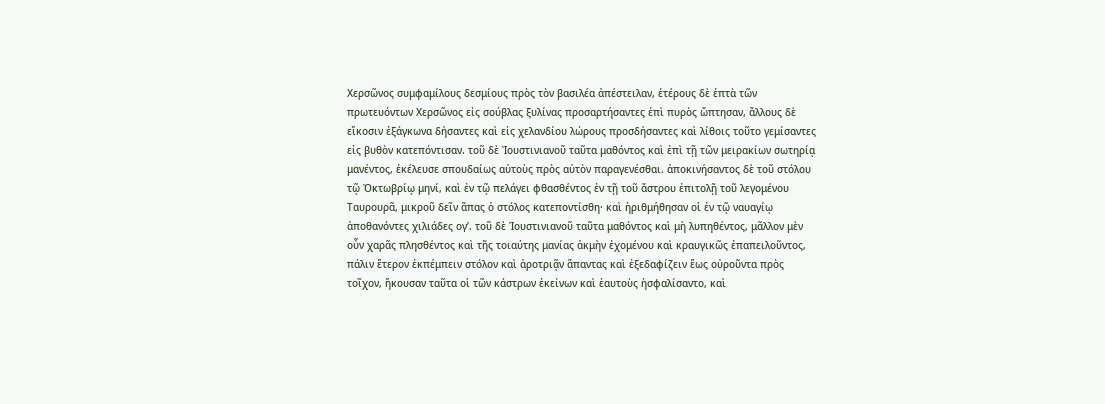Χερσῶνος συμφαμίλους δεσμίους πρὸς τὸν βασιλέα ἀπέστειλαν, ἑτέρους δὲ ἑπτὰ τῶν πρωτευόντων Χερσῶνος εἰς σούβλας ξυλίνας προσαρτήσαντες ἐπὶ πυρὸς ὤπτησαν, ἄλλους δὲ εἴκοσιν ἐξάγκωνα δήσαντες καὶ εἰς χελανδίου λώρους προσδήσαντες καὶ λίθοις τοῦτο γεμίσαντες εἰς βυθὸν κατεπόντισαν. τοῦ δὲ Ἰουστινιανοῦ ταῦτα μαθόντος καὶ ἐπὶ τῇ τῶν μειρακίων σωτηρίᾳ μανέντος, ἐκέλευσε σπουδαίως αὐτοὺς πρὸς αὐτὸν παραγενέσθαι. ἀποκινήσαντος δὲ τοῦ στόλου τῷ Ὀκτωβρίῳ μηνί, καὶ ἐν τῷ πελάγει φθασθέντος ἐν τῇ τοῦ ἄστρου ἐπιτολῇ τοῦ λεγομένου Ταυρουρᾶ, μικροῦ δεῖν ἅπας ὁ στόλος κατεποντίσθη· καὶ ἠριθμήθησαν οἱ ἐν τῷ ναυαγίῳ ἀποθανόντες χιλιάδες ογʹ. τοῦ δὲ Ἰουστινιανοῦ ταῦτα μαθόντος καὶ μὴ λυπηθέντος, μᾶλλον μὲν οὖν χαρᾶς πλησθέντος καὶ τῆς τοιαύτης μανίας ἀκμὴν ἐχομένου καὶ κραυγικῶς ἐπαπειλοῦντος, πάλιν ἕτερον ἐκπέμπειν στόλον καὶ ἀροτριᾷν ἅπαντας καὶ ἐξεδαφίζειν ἕως οὐροῦντα πρὸς τοῖχον, ἤκουσαν ταῦτα οἱ τῶν κάστρων ἐκείνων καὶ ἑαυτοὺς ἠσφαλίσαντο, καὶ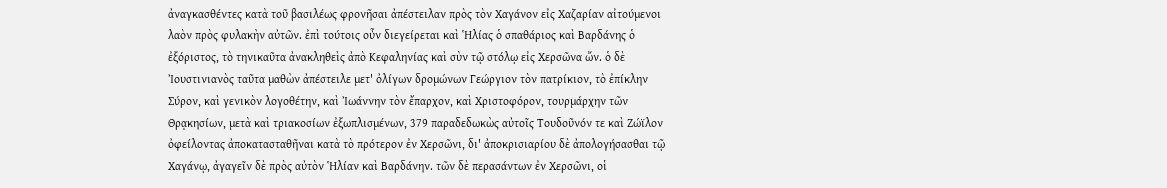ἀναγκασθέντες κατὰ τοῦ βασιλέως φρονῆσαι ἀπέστειλαν πρὸς τὸν Χαγάνον εἰς Χαζαρίαν αἰτούμενοι λαὸν πρὸς φυλακὴν αὐτῶν. ἐπὶ τούτοις οὖν διεγείρεται καὶ Ἡλίας ὁ σπαθάριος καὶ Βαρδάνης ὁ ἐξόριστος, τὸ τηνικαῦτα ἀνακληθεὶς ἀπὸ Κεφαληνίας καὶ σὺν τῷ στόλῳ εἰς Χερσῶνα ὤν. ὁ δὲ Ἰουστινιανὸς ταῦτα μαθὼν ἀπέστειλε μετ' ὀλίγων δρομώνων Γεώργιον τὸν πατρίκιον, τὸ ἐπίκλην Σύρον, καὶ γενικὸν λογοθέτην, καὶ Ἰωάννην τὸν ἔπαρχον, καὶ Χριστοφόρον, τουρμάρχην τῶν Θρᾳκησίων, μετὰ καὶ τριακοσίων ἐξωπλισμένων, 379 παραδεδωκὼς αὐτοῖς Τουδοῦνόν τε καὶ Ζώϊλον ὀφείλοντας ἀποκατασταθῆναι κατὰ τὸ πρότερον ἐν Χερσῶνι, δι' ἀποκρισιαρίου δὲ ἀπολογήσασθαι τῷ Χαγάνῳ, ἀγαγεῖν δὲ πρὸς αὐτὸν Ἡλίαν καὶ Βαρδάνην. τῶν δὲ περασάντων ἐν Χερσῶνι, οἱ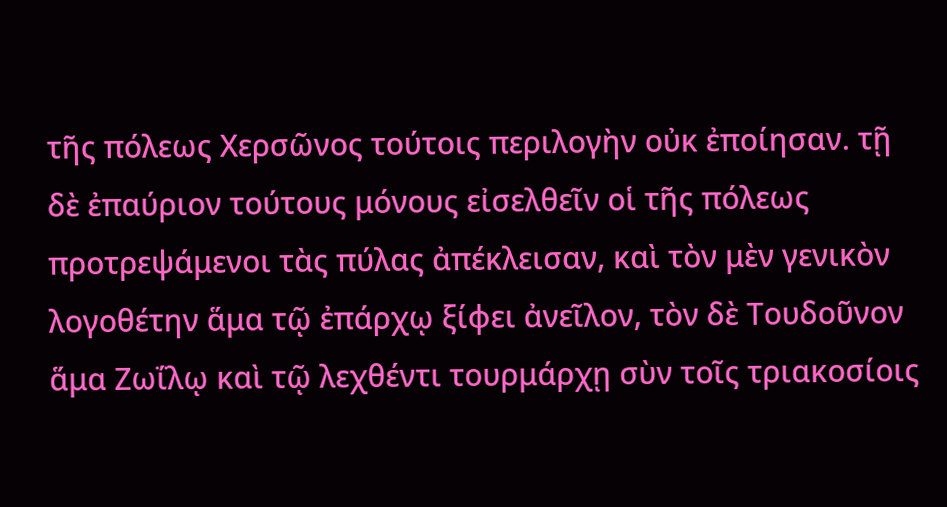τῆς πόλεως Χερσῶνος τούτοις περιλογὴν οὐκ ἐποίησαν. τῇ δὲ ἐπαύριον τούτους μόνους εἰσελθεῖν οἱ τῆς πόλεως προτρεψάμενοι τὰς πύλας ἀπέκλεισαν, καὶ τὸν μὲν γενικὸν λογοθέτην ἅμα τῷ ἐπάρχῳ ξίφει ἀνεῖλον, τὸν δὲ Τουδοῦνον ἅμα Ζωΐλῳ καὶ τῷ λεχθέντι τουρμάρχῃ σὺν τοῖς τριακοσίοις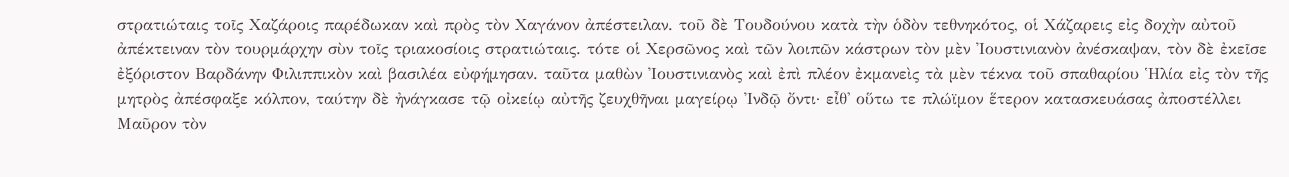στρατιώταις τοῖς Χαζάροις παρέδωκαν καὶ πρὸς τὸν Χαγάνον ἀπέστειλαν. τοῦ δὲ Τουδούνου κατὰ τὴν ὁδὸν τεθνηκότος, οἱ Χάζαρεις εἰς δοχὴν αὐτοῦ ἀπέκτειναν τὸν τουρμάρχην σὺν τοῖς τριακοσίοις στρατιώταις. τότε οἱ Χερσῶνος καὶ τῶν λοιπῶν κάστρων τὸν μὲν Ἰουστινιανὸν ἀνέσκαψαν, τὸν δὲ ἐκεῖσε ἐξόριστον Βαρδάνην Φιλιππικὸν καὶ βασιλέα εὐφήμησαν. ταῦτα μαθὼν Ἰουστινιανὸς καὶ ἐπὶ πλέον ἐκμανεὶς τὰ μὲν τέκνα τοῦ σπαθαρίου Ἡλία εἰς τὸν τῆς μητρὸς ἀπέσφαξε κόλπον, ταύτην δὲ ἠνάγκασε τῷ οἰκείῳ αὐτῆς ζευχθῆναι μαγείρῳ Ἰνδῷ ὄντι· εἶθ' οὕτω τε πλώϊμον ἕτερον κατασκευάσας ἀποστέλλει Μαῦρον τὸν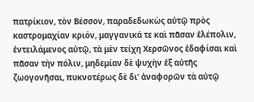πατρίκιον, τὸν Βέσσον, παραδεδωκὼς αὐτῷ πρὸς καστρομαχίαν κριόν, μαγγανικά τε καὶ πᾶσαν ἑλέπολιν, ἐντειλάμενος αὐτῷ, τὰ μὲν τείχη Χερσῶνος ἐδαφίσαι καὶ πᾶσαν τὴν πόλιν, μηδεμίαν δὲ ψυχὴν ἐξ αὐτῆς ζωογονῆσαι, πυκνοτέρως δὲ δι' ἀναφορῶν τὰ αὐτῷ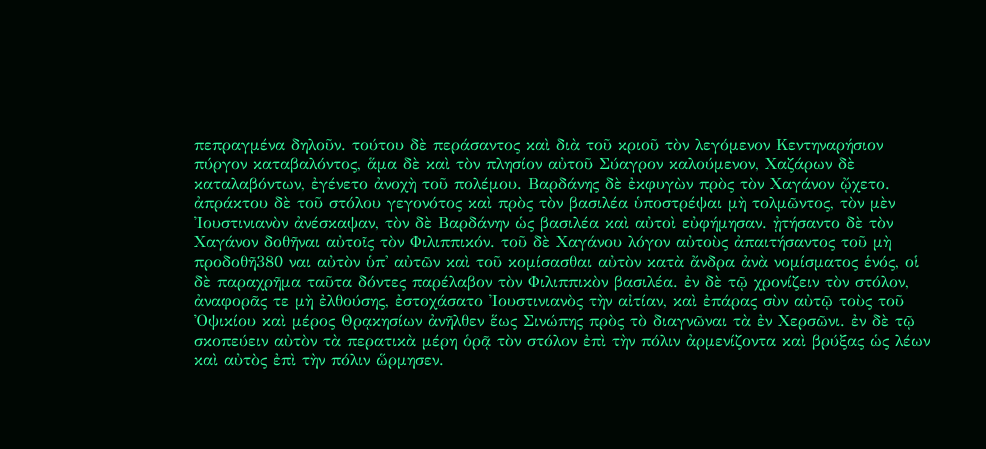πεπραγμένα δηλοῦν. τούτου δὲ περάσαντος καὶ διὰ τοῦ κριοῦ τὸν λεγόμενον Κεντηναρήσιον πύργον καταβαλόντος, ἅμα δὲ καὶ τὸν πλησίον αὐτοῦ Σύαγρον καλούμενον, Χαζάρων δὲ καταλαβόντων, ἐγένετο ἀνοχὴ τοῦ πολέμου. Βαρδάνης δὲ ἐκφυγὼν πρὸς τὸν Χαγάνον ᾤχετο. ἀπράκτου δὲ τοῦ στόλου γεγονότος καὶ πρὸς τὸν βασιλέα ὑποστρέψαι μὴ τολμῶντος, τὸν μὲν Ἰουστινιανὸν ἀνέσκαψαν, τὸν δὲ Βαρδάνην ὡς βασιλέα καὶ αὐτοὶ εὐφήμησαν. ᾐτήσαντο δὲ τὸν Χαγάνον δοθῆναι αὐτοῖς τὸν Φιλιππικόν. τοῦ δὲ Χαγάνου λόγον αὐτοὺς ἀπαιτήσαντος τοῦ μὴ προδοθῆ380 ναι αὐτὸν ὑπ' αὐτῶν καὶ τοῦ κομίσασθαι αὐτὸν κατὰ ἄνδρα ἀνὰ νομίσματος ἑνός, οἱ δὲ παραχρῆμα ταῦτα δόντες παρέλαβον τὸν Φιλιππικὸν βασιλέα. ἐν δὲ τῷ χρονίζειν τὸν στόλον, ἀναφορᾶς τε μὴ ἐλθούσης, ἐστοχάσατο Ἰουστινιανὸς τὴν αἰτίαν, καὶ ἐπάρας σὺν αὐτῷ τοὺς τοῦ Ὀψικίου καὶ μέρος Θρᾳκησίων ἀνῆλθεν ἕως Σινώπης πρὸς τὸ διαγνῶναι τὰ ἐν Χερσῶνι. ἐν δὲ τῷ σκοπεύειν αὐτὸν τὰ περατικὰ μέρη ὁρᾷ τὸν στόλον ἐπὶ τὴν πόλιν ἀρμενίζοντα καὶ βρύξας ὡς λέων καὶ αὐτὸς ἐπὶ τὴν πόλιν ὥρμησεν.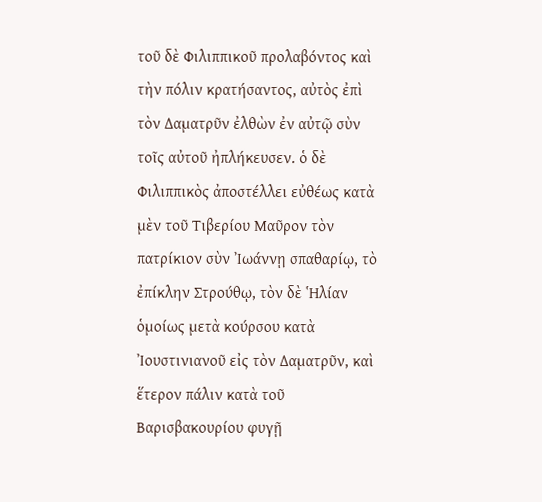τοῦ δὲ Φιλιππικοῦ προλαβόντος καὶ τὴν πόλιν κρατήσαντος, αὐτὸς ἐπὶ τὸν Δαματρῦν ἐλθὼν ἐν αὐτῷ σὺν τοῖς αὐτοῦ ἠπλήκευσεν. ὁ δὲ Φιλιππικὸς ἀποστέλλει εὐθέως κατὰ μὲν τοῦ Τιβερίου Μαῦρον τὸν πατρίκιον σὺν Ἰωάννῃ σπαθαρίῳ, τὸ ἐπίκλην Στρούθῳ, τὸν δὲ Ἡλίαν ὁμοίως μετὰ κούρσου κατὰ Ἰουστινιανοῦ εἰς τὸν Δαματρῦν, καὶ ἕτερον πάλιν κατὰ τοῦ Βαρισβακουρίου φυγῇ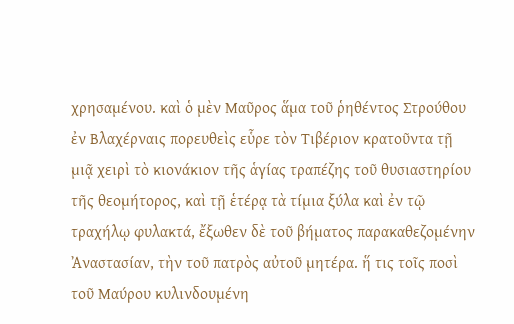χρησαμένου. καὶ ὁ μὲν Μαῦρος ἅμα τοῦ ῥηθέντος Στρούθου ἐν Βλαχέρναις πορευθεὶς εὗρε τὸν Τιβέριον κρατοῦντα τῇ μιᾷ χειρὶ τὸ κιονάκιον τῆς ἁγίας τραπέζης τοῦ θυσιαστηρίου τῆς θεομήτορος, καὶ τῇ ἑτέρᾳ τὰ τίμια ξύλα καὶ ἐν τῷ τραχήλῳ φυλακτά, ἔξωθεν δὲ τοῦ βήματος παρακαθεζομένην Ἀναστασίαν, τὴν τοῦ πατρὸς αὐτοῦ μητέρα. ἥ τις τοῖς ποσὶ τοῦ Μαύρου κυλινδουμένη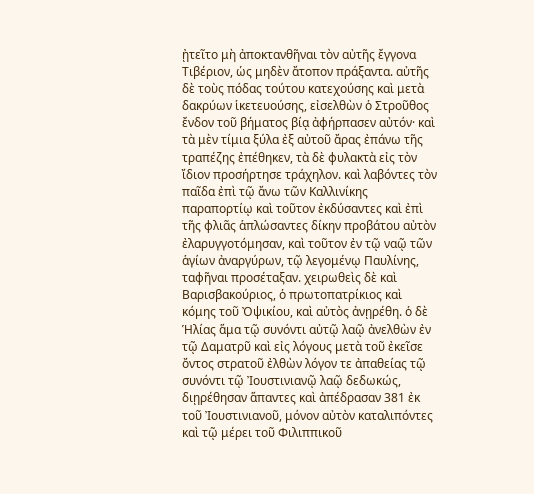ᾐτεῖτο μὴ ἀποκτανθῆναι τὸν αὐτῆς ἔγγονα Τιβέριον, ὡς μηδὲν ἄτοπον πράξαντα. αὐτῆς δὲ τοὺς πόδας τούτου κατεχούσης καὶ μετὰ δακρύων ἱκετευούσης, εἰσελθὼν ὁ Στροῦθος ἔνδον τοῦ βήματος βίᾳ ἀφήρπασεν αὐτόν· καὶ τὰ μὲν τίμια ξύλα ἐξ αὐτοῦ ἄρας ἐπάνω τῆς τραπέζης ἐπέθηκεν, τὰ δὲ φυλακτὰ εἰς τὸν ἴδιον προσήρτησε τράχηλον. καὶ λαβόντες τὸν παῖδα ἐπὶ τῷ ἄνω τῶν Καλλινίκης παραπορτίῳ καὶ τοῦτον ἐκδύσαντες καὶ ἐπὶ τῆς φλιᾶς ἁπλώσαντες δίκην προβάτου αὐτὸν ἐλαρυγγοτόμησαν, καὶ τοῦτον ἐν τῷ ναῷ τῶν ἁγίων ἀναργύρων, τῷ λεγομένῳ Παυλίνης, ταφῆναι προσέταξαν. χειρωθεὶς δὲ καὶ Βαρισβακούριος, ὁ πρωτοπατρίκιος καὶ κόμης τοῦ Ὀψικίου, καὶ αὐτὸς ἀνῃρέθη. ὁ δὲ Ἡλίας ἅμα τῷ συνόντι αὐτῷ λαῷ ἀνελθὼν ἐν τῷ Δαματρῦ καὶ εἰς λόγους μετὰ τοῦ ἐκεῖσε ὄντος στρατοῦ ἐλθὼν λόγον τε ἀπαθείας τῷ συνόντι τῷ Ἰουστινιανῷ λαῷ δεδωκώς, διῃρέθησαν ἅπαντες καὶ ἀπέδρασαν 381 ἐκ τοῦ Ἰουστινιανοῦ, μόνον αὐτὸν καταλιπόντες καὶ τῷ μέρει τοῦ Φιλιππικοῦ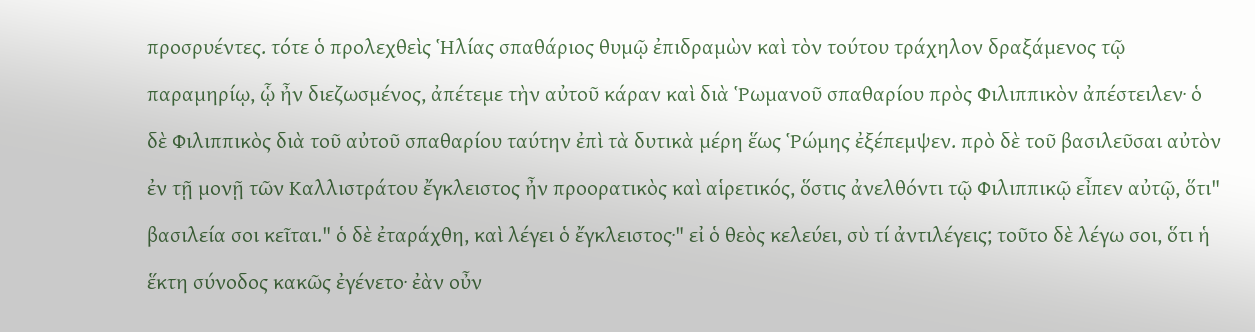προσρυέντες. τότε ὁ προλεχθεὶς Ἡλίας σπαθάριος θυμῷ ἐπιδραμὼν καὶ τὸν τούτου τράχηλον δραξάμενος τῷ παραμηρίῳ, ᾧ ἦν διεζωσμένος, ἀπέτεμε τὴν αὐτοῦ κάραν καὶ διὰ Ῥωμανοῦ σπαθαρίου πρὸς Φιλιππικὸν ἀπέστειλεν· ὁ δὲ Φιλιππικὸς διὰ τοῦ αὐτοῦ σπαθαρίου ταύτην ἐπὶ τὰ δυτικὰ μέρη ἕως Ῥώμης ἐξέπεμψεν. πρὸ δὲ τοῦ βασιλεῦσαι αὐτὸν ἐν τῇ μονῇ τῶν Καλλιστράτου ἔγκλειστος ἦν προορατικὸς καὶ αἱρετικός, ὅστις ἀνελθόντι τῷ Φιλιππικῷ εἶπεν αὐτῷ, ὅτι" βασιλεία σοι κεῖται." ὁ δὲ ἐταράχθη, καὶ λέγει ὁ ἔγκλειστος·" εἰ ὁ θεὸς κελεύει, σὺ τί ἀντιλέγεις; τοῦτο δὲ λέγω σοι, ὅτι ἡ ἕκτη σύνοδος κακῶς ἐγένετο· ἐὰν οὖν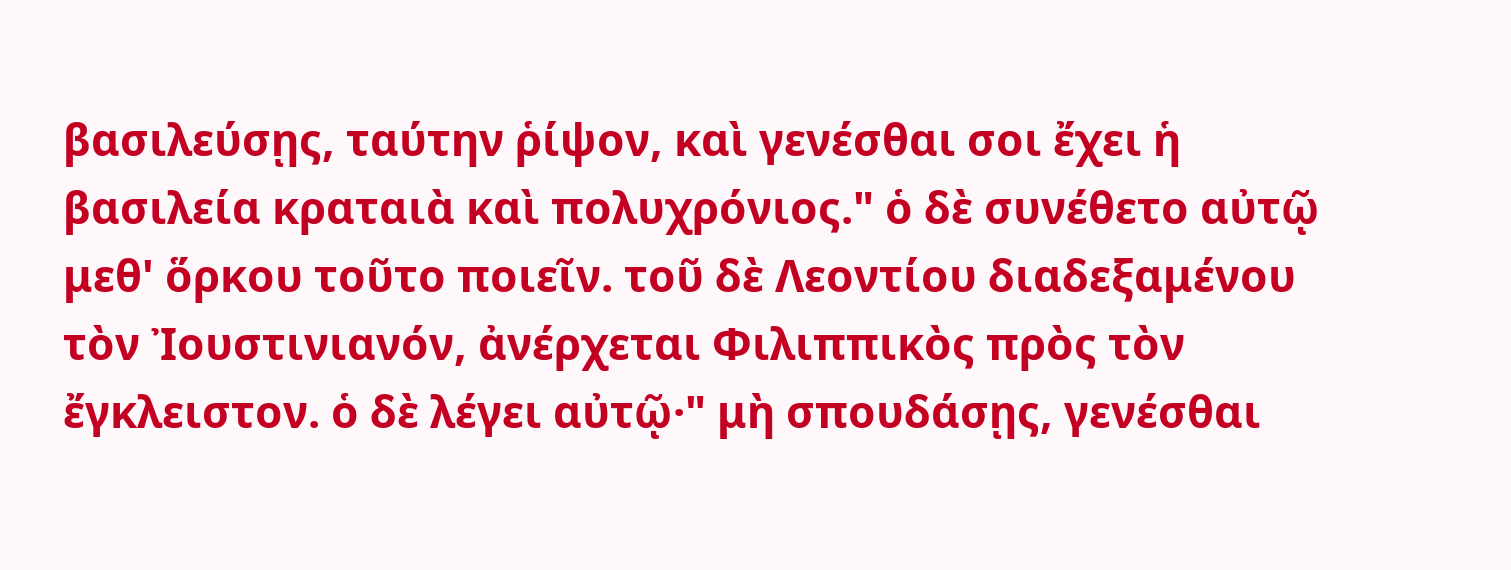βασιλεύσῃς, ταύτην ῥίψον, καὶ γενέσθαι σοι ἔχει ἡ βασιλεία κραταιὰ καὶ πολυχρόνιος." ὁ δὲ συνέθετο αὐτῷ μεθ' ὅρκου τοῦτο ποιεῖν. τοῦ δὲ Λεοντίου διαδεξαμένου τὸν Ἰουστινιανόν, ἀνέρχεται Φιλιππικὸς πρὸς τὸν ἔγκλειστον. ὁ δὲ λέγει αὐτῷ·" μὴ σπουδάσῃς, γενέσθαι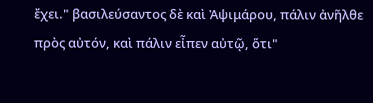ἔχει." βασιλεύσαντος δὲ καὶ Ἀψιμάρου, πάλιν ἀνῆλθε πρὸς αὐτόν, καὶ πάλιν εἶπεν αὐτῷ, ὅτι"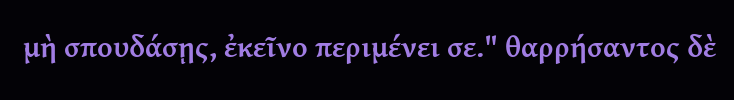μὴ σπουδάσῃς, ἐκεῖνο περιμένει σε." θαρρήσαντος δὲ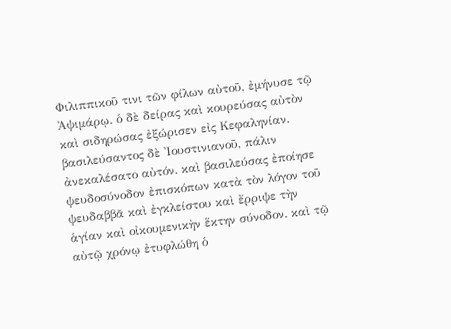Φιλιππικοῦ τινι τῶν φίλων αὐτοῦ, ἐμήνυσε τῷ Ἀψιμάρῳ. ὁ δὲ δείρας καὶ κουρεύσας αὐτὸν καὶ σιδηρώσας ἐξώρισεν εἰς Κεφαληνίαν. βασιλεύσαντος δὲ Ἰουστινιανοῦ, πάλιν ἀνεκαλέσατο αὐτόν. καὶ βασιλεύσας ἐποίησε ψευδοσύνοδον ἐπισκόπων κατὰ τὸν λόγον τοῦ ψευδαββᾶ καὶ ἐγκλείστου καὶ ἔρριψε τὴν ἁγίαν καὶ οἰκουμενικὴν ἕκτην σύνοδον. καὶ τῷ αὐτῷ χρόνῳ ἐτυφλώθη ὁ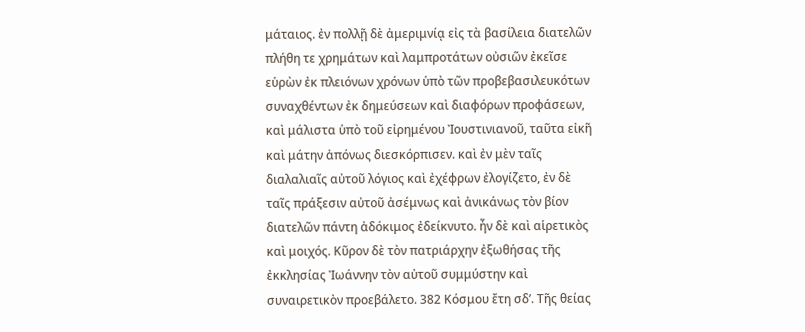μάταιος. ἐν πολλῇ δὲ ἀμεριμνίᾳ εἰς τὰ βασίλεια διατελῶν πλήθη τε χρημάτων καὶ λαμπροτάτων οὐσιῶν ἐκεῖσε εὑρὼν ἐκ πλειόνων χρόνων ὑπὸ τῶν προβεβασιλευκότων συναχθέντων ἐκ δημεύσεων καὶ διαφόρων προφάσεων, καὶ μάλιστα ὑπὸ τοῦ εἰρημένου Ἰουστινιανοῦ, ταῦτα εἰκῆ καὶ μάτην ἀπόνως διεσκόρπισεν. καὶ ἐν μὲν ταῖς διαλαλιαῖς αὐτοῦ λόγιος καὶ ἐχέφρων ἐλογίζετο, ἐν δὲ ταῖς πράξεσιν αὐτοῦ ἀσέμνως καὶ ἀνικάνως τὸν βίον διατελῶν πάντη ἀδόκιμος ἐδείκνυτο. ἦν δὲ καὶ αἱρετικὸς καὶ μοιχός. Κῦρον δὲ τὸν πατριάρχην ἐξωθήσας τῆς ἐκκλησίας Ἰωάννην τὸν αὐτοῦ συμμύστην καὶ συναιρετικὸν προεβάλετο. 382 Κόσμου ἔτη σδʹ. Τῆς θείας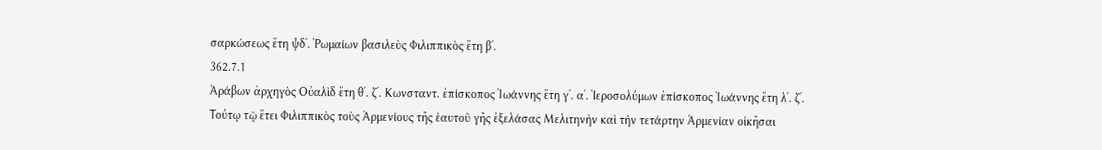σαρκώσεως ἔτη ψδʹ. Ῥωμαίων βασιλεὺς Φιλιππικὸς ἔτη βʹ.
362.7.1
Ἀράβων ἀρχηγὸς Οὐαλὶδ ἔτη θʹ. ζʹ. Κωνσταντ. ἐπίσκοπος Ἰωάννης ἔτη γʹ. αʹ. Ἱεροσολύμων ἐπίσκοπος Ἰωάννης ἔτη λʹ. ζʹ. Τούτῳ τῷ ἔτει Φιλιππικὸς τοὺς Ἀρμενίους τῆς ἑαυτοῦ γῆς ἐξελάσας Μελιτηνὴν καὶ τὴν τετάρτην Ἀρμενίαν οἰκῆσαι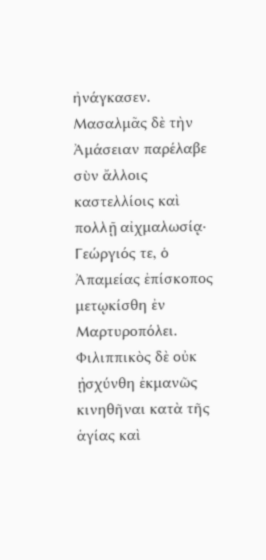ἠνάγκασεν. Μασαλμᾶς δὲ τὴν Ἀμάσειαν παρέλαβε σὺν ἄλλοις καστελλίοις καὶ πολλῇ αἰχμαλωσίᾳ· Γεώργιός τε, ὁ Ἀπαμείας ἐπίσκοπος μετῳκίσθη ἐν Μαρτυροπόλει. Φιλιππικὸς δὲ οὐκ ᾐσχύνθη ἐκμανῶς κινηθῆναι κατὰ τῆς ἁγίας καὶ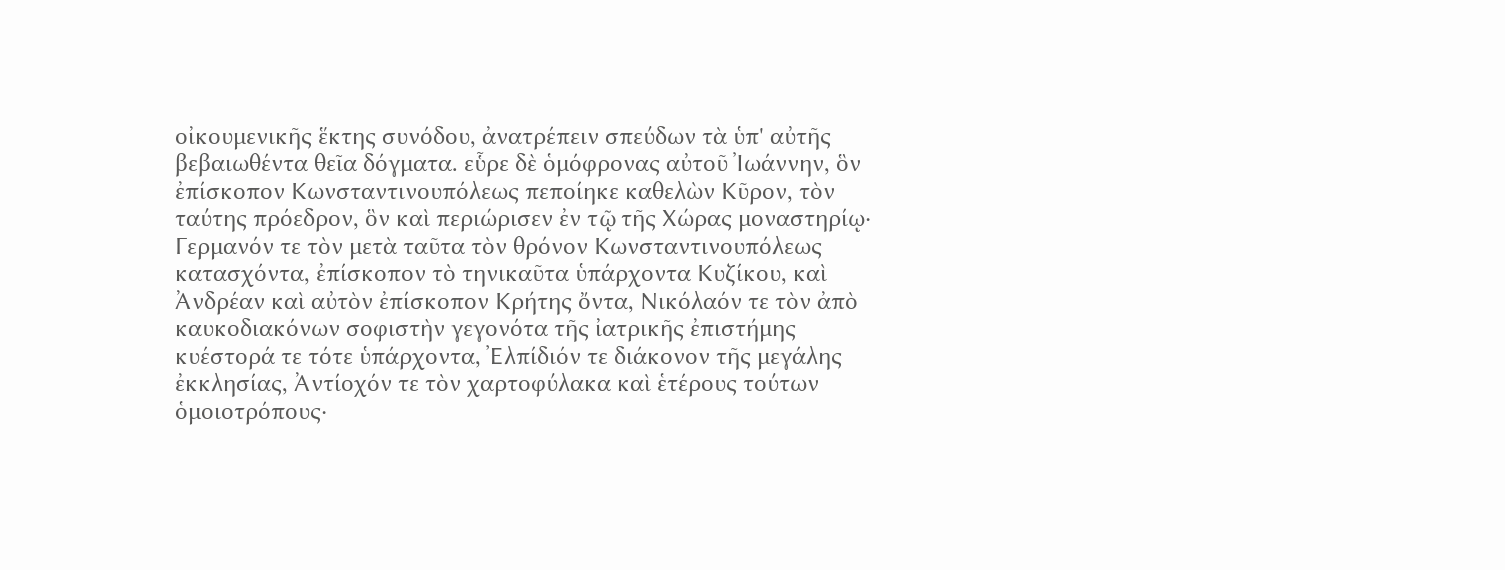οἰκουμενικῆς ἕκτης συνόδου, ἀνατρέπειν σπεύδων τὰ ὑπ' αὐτῆς βεβαιωθέντα θεῖα δόγματα. εὗρε δὲ ὁμόφρονας αὐτοῦ Ἰωάννην, ὃν ἐπίσκοπον Κωνσταντινουπόλεως πεποίηκε καθελὼν Κῦρον, τὸν ταύτης πρόεδρον, ὃν καὶ περιώρισεν ἐν τῷ τῆς Χώρας μοναστηρίῳ· Γερμανόν τε τὸν μετὰ ταῦτα τὸν θρόνον Κωνσταντινουπόλεως κατασχόντα, ἐπίσκοπον τὸ τηνικαῦτα ὑπάρχοντα Κυζίκου, καὶ Ἀνδρέαν καὶ αὐτὸν ἐπίσκοπον Κρήτης ὄντα, Νικόλαόν τε τὸν ἀπὸ καυκοδιακόνων σοφιστὴν γεγονότα τῆς ἰατρικῆς ἐπιστήμης κυέστορά τε τότε ὑπάρχοντα, Ἐλπίδιόν τε διάκονον τῆς μεγάλης ἐκκλησίας, Ἀντίοχόν τε τὸν χαρτοφύλακα καὶ ἑτέρους τούτων ὁμοιοτρόπους·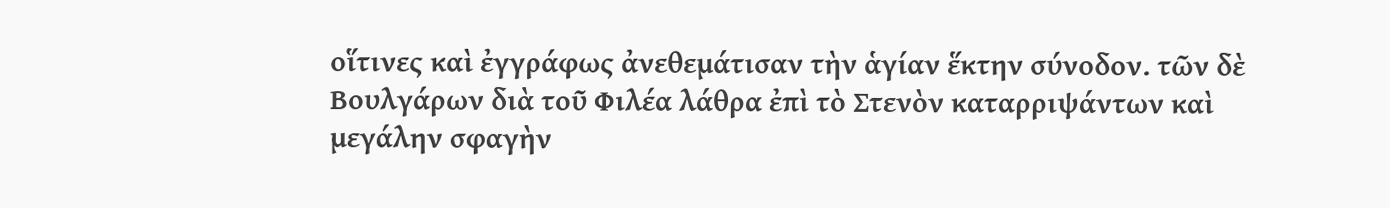οἵτινες καὶ ἐγγράφως ἀνεθεμάτισαν τὴν ἁγίαν ἕκτην σύνοδον. τῶν δὲ Βουλγάρων διὰ τοῦ Φιλέα λάθρα ἐπὶ τὸ Στενὸν καταρριψάντων καὶ μεγάλην σφαγὴν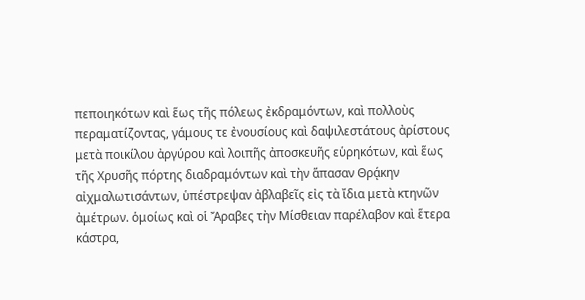πεποιηκότων καὶ ἕως τῆς πόλεως ἐκδραμόντων, καὶ πολλοὺς περαματίζοντας, γάμους τε ἐνουσίους καὶ δαψιλεστάτους ἀρίστους μετὰ ποικίλου ἀργύρου καὶ λοιπῆς ἀποσκευῆς εὑρηκότων, καὶ ἕως τῆς Χρυσῆς πόρτης διαδραμόντων καὶ τὴν ἅπασαν Θρᾴκην αἰχμαλωτισάντων, ὑπέστρεψαν ἀβλαβεῖς εἰς τὰ ἴδια μετὰ κτηνῶν ἀμέτρων. ὁμοίως καὶ οἱ Ἄραβες τὴν Μίσθειαν παρέλαβον καὶ ἕτερα κάστρα,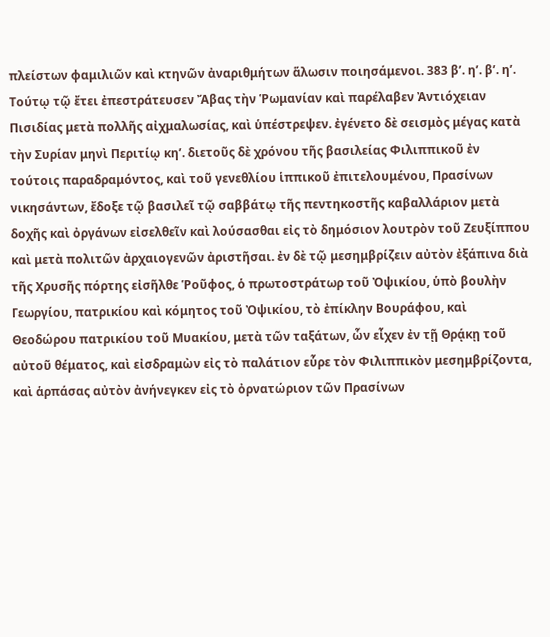πλείστων φαμιλιῶν καὶ κτηνῶν ἀναριθμήτων ἅλωσιν ποιησάμενοι. 383 βʹ. ηʹ. βʹ. ηʹ. Τούτῳ τῷ ἔτει ἐπεστράτευσεν Ἄβας τὴν Ῥωμανίαν καὶ παρέλαβεν Ἀντιόχειαν Πισιδίας μετὰ πολλῆς αἰχμαλωσίας, καὶ ὑπέστρεψεν. ἐγένετο δὲ σεισμὸς μέγας κατὰ τὴν Συρίαν μηνὶ Περιτίῳ κηʹ. διετοῦς δὲ χρόνου τῆς βασιλείας Φιλιππικοῦ ἐν τούτοις παραδραμόντος, καὶ τοῦ γενεθλίου ἱππικοῦ ἐπιτελουμένου, Πρασίνων νικησάντων, ἔδοξε τῷ βασιλεῖ τῷ σαββάτῳ τῆς πεντηκοστῆς καβαλλάριον μετὰ δοχῆς καὶ ὀργάνων εἰσελθεῖν καὶ λούσασθαι εἰς τὸ δημόσιον λουτρὸν τοῦ Ζευξίππου καὶ μετὰ πολιτῶν ἀρχαιογενῶν ἀριστῆσαι. ἐν δὲ τῷ μεσημβρίζειν αὐτὸν ἐξάπινα διὰ τῆς Χρυσῆς πόρτης εἰσῆλθε Ῥοῦφος, ὁ πρωτοστράτωρ τοῦ Ὀψικίου, ὑπὸ βουλὴν Γεωργίου, πατρικίου καὶ κόμητος τοῦ Ὀψικίου, τὸ ἐπίκλην Βουράφου, καὶ Θεοδώρου πατρικίου τοῦ Μυακίου, μετὰ τῶν ταξάτων, ὧν εἶχεν ἐν τῇ Θρᾴκῃ τοῦ αὐτοῦ θέματος, καὶ εἰσδραμὼν εἰς τὸ παλάτιον εὗρε τὸν Φιλιππικὸν μεσημβρίζοντα, καὶ ἁρπάσας αὐτὸν ἀνήνεγκεν εἰς τὸ ὀρνατώριον τῶν Πρασίνων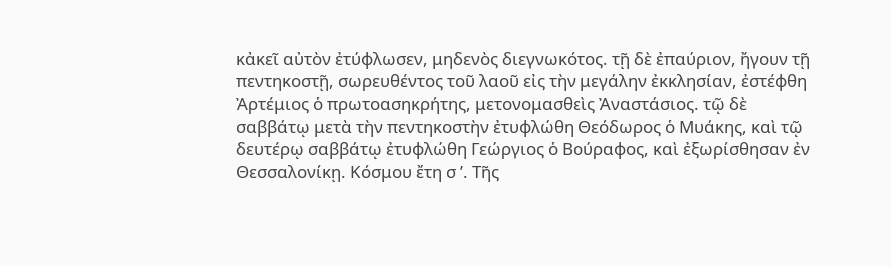κἀκεῖ αὐτὸν ἐτύφλωσεν, μηδενὸς διεγνωκότος. τῇ δὲ ἐπαύριον, ἤγουν τῇ πεντηκοστῇ, σωρευθέντος τοῦ λαοῦ εἰς τὴν μεγάλην ἐκκλησίαν, ἐστέφθη Ἀρτέμιος ὁ πρωτοασηκρήτης, μετονομασθεὶς Ἀναστάσιος. τῷ δὲ σαββάτῳ μετὰ τὴν πεντηκοστὴν ἐτυφλώθη Θεόδωρος ὁ Μυάκης, καὶ τῷ δευτέρῳ σαββάτῳ ἐτυφλώθη Γεώργιος ὁ Βούραφος, καὶ ἐξωρίσθησαν ἐν Θεσσαλονίκῃ. Κόσμου ἔτη σ ʹ. Τῆς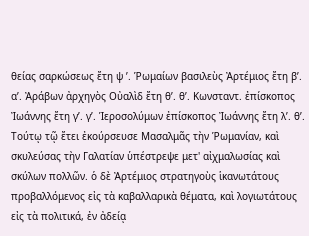θείας σαρκώσεως ἔτη ψ ʹ. Ῥωμαίων βασιλεὺς Ἀρτέμιος ἔτη βʹ. αʹ. Ἀράβων ἀρχηγὸς Οὐαλὶδ ἔτη θʹ. θʹ. Κωνσταντ. ἐπίσκοπος Ἰωάννης ἔτη γʹ. γʹ. Ἱεροσολύμων ἐπίσκοπος Ἰωάννης ἔτη λʹ. θʹ. Τούτῳ τῷ ἔτει ἐκούρσευσε Μασαλμᾶς τὴν Ῥωμανίαν, καὶ σκυλεύσας τὴν Γαλατίαν ὑπέστρεψε μετ' αἰχμαλωσίας καὶ σκύλων πολλῶν. ὁ δὲ Ἀρτέμιος στρατηγοὺς ἱκανωτάτους προβαλλόμενος εἰς τὰ καβαλλαρικὰ θέματα, καὶ λογιωτάτους εἰς τὰ πολιτικά, ἐν ἀδείᾳ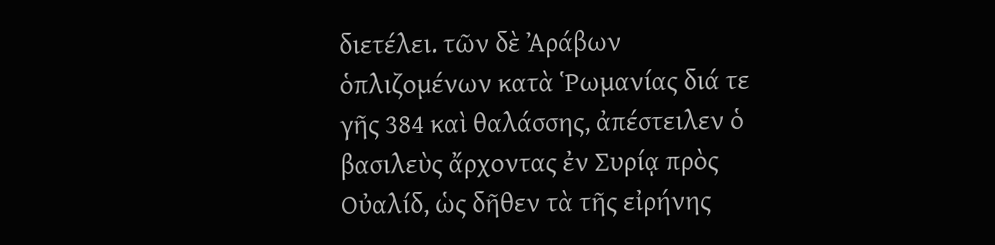διετέλει. τῶν δὲ Ἀράβων ὁπλιζομένων κατὰ Ῥωμανίας διά τε γῆς 384 καὶ θαλάσσης, ἀπέστειλεν ὁ βασιλεὺς ἄρχοντας ἐν Συρίᾳ πρὸς Οὐαλίδ, ὡς δῆθεν τὰ τῆς εἰρήνης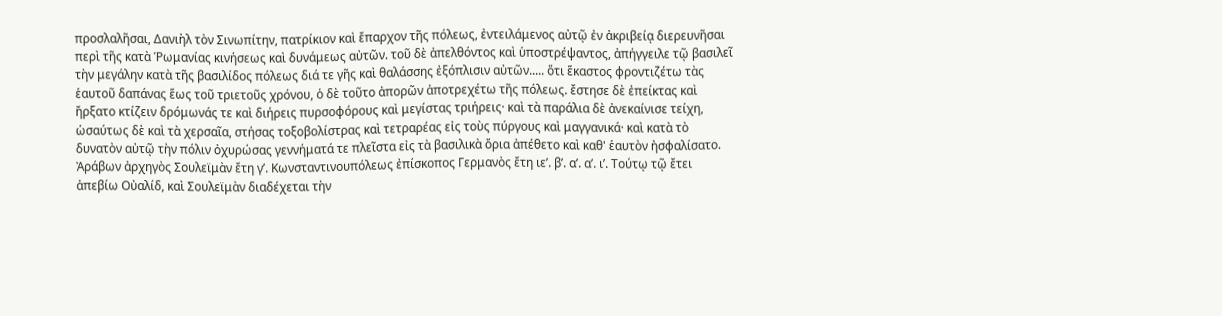προσλαλῆσαι, Δανιὴλ τὸν Σινωπίτην, πατρίκιον καὶ ἔπαρχον τῆς πόλεως, ἐντειλάμενος αὐτῷ ἐν ἀκριβείᾳ διερευνῆσαι περὶ τῆς κατὰ Ῥωμανίας κινήσεως καὶ δυνάμεως αὐτῶν. τοῦ δὲ ἀπελθόντος καὶ ὑποστρέψαντος, ἀπήγγειλε τῷ βασιλεῖ τὴν μεγάλην κατὰ τῆς βασιλίδος πόλεως διά τε γῆς καὶ θαλάσσης ἐξόπλισιν αὐτῶν..... ὅτι ἕκαστος φροντιζέτω τὰς ἑαυτοῦ δαπάνας ἕως τοῦ τριετοῦς χρόνου, ὁ δὲ τοῦτο ἀπορῶν ἀποτρεχέτω τῆς πόλεως. ἔστησε δὲ ἐπείκτας καὶ ἤρξατο κτίζειν δρόμωνάς τε καὶ διήρεις πυρσοφόρους καὶ μεγίστας τριήρεις· καὶ τὰ παράλια δὲ ἀνεκαίνισε τείχη, ὡσαύτως δὲ καὶ τὰ χερσαῖα, στήσας τοξοβολίστρας καὶ τετραρέας εἰς τοὺς πύργους καὶ μαγγανικά· καὶ κατὰ τὸ δυνατὸν αὐτῷ τὴν πόλιν ὀχυρώσας γεννήματά τε πλεῖστα εἰς τὰ βασιλικὰ ὄρια ἀπέθετο καὶ καθ' ἑαυτὸν ἠσφαλίσατο. Ἀράβων ἀρχηγὸς Σουλεϊμὰν ἔτη γʹ. Κωνσταντινουπόλεως ἐπίσκοπος Γερμανὸς ἔτη ιεʹ. βʹ. αʹ. αʹ. ιʹ. Τούτῳ τῷ ἔτει ἀπεβίω Οὐαλίδ, καὶ Σουλεϊμὰν διαδέχεται τὴν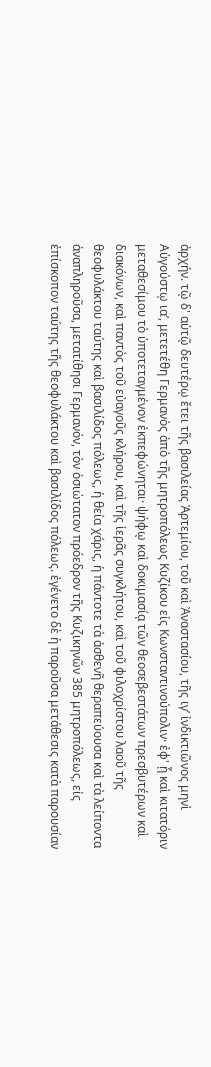ἀρχήν. τῷ δ' αὐτῷ δευτέρῳ ἔτει τῆς βασιλείας Ἀρτεμίου, τοῦ καὶ Ἀναστασίου, τῆς ιγʹ ἰνδικτιῶνος μηνὶ Αὐγούστῳ ιαʹ, μετετέθη Γερμανὸς ἀπὸ τῆς μητροπόλεως Κυζίκου εἰς Κωνσταντινούπολιν· ἐφ' ᾗ καὶ κιτατόριν μεταθεσίμου τὸ ὑποτεταγμένον ἐκπεφώνηται· ψήφῳ καὶ δοκιμασίᾳ τῶν θεοσεβεστάτων πρεσβυτέρων καὶ διακόνων, καὶ παντὸς τοῦ εὐαγοῦς κλήρου, καὶ τῆς ἱερᾶς συγκλήτου, καὶ τοῦ φιλοχρίστου λαοῦ τῆς θεοφυλάκτου ταύτης καὶ βασιλίδος πόλεως, ἡ θεία χάρις, ἡ πάντοτε τὰ ἀσθενῆ θεραπεύουσα καὶ τὰ λείποντα ἀναπληροῦσα, μετατίθησι Γερμανόν, τὸν ὁσιώτατον πρόεδρον τῆς Κυζικηνῶν 385 μητροπόλεως, εἰς ἐπίσκοπον ταύτης τῆς θεοφυλάκτου καὶ βασιλίδος πόλεως. ἐγένετο δὲ ἡ παροῦσα μετάθεσις κατὰ παρουσίαν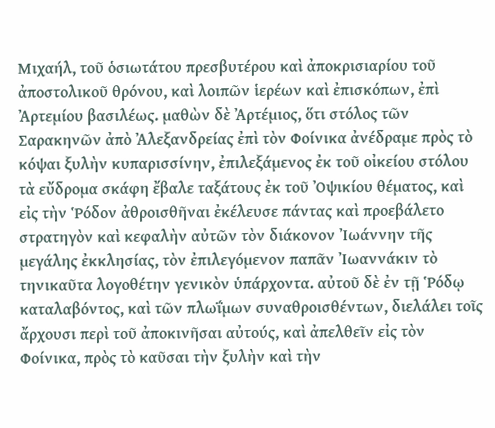Μιχαήλ, τοῦ ὁσιωτάτου πρεσβυτέρου καὶ ἀποκρισιαρίου τοῦ ἀποστολικοῦ θρόνου, καὶ λοιπῶν ἱερέων καὶ ἐπισκόπων, ἐπὶ Ἀρτεμίου βασιλέως. μαθὼν δὲ Ἀρτέμιος, ὅτι στόλος τῶν Σαρακηνῶν ἀπὸ Ἀλεξανδρείας ἐπὶ τὸν Φοίνικα ἀνέδραμε πρὸς τὸ κόψαι ξυλὴν κυπαρισσίνην, ἐπιλεξάμενος ἐκ τοῦ οἰκείου στόλου τὰ εὔδρομα σκάφη ἔβαλε ταξάτους ἐκ τοῦ Ὀψικίου θέματος, καὶ εἰς τὴν Ῥόδον ἀθροισθῆναι ἐκέλευσε πάντας καὶ προεβάλετο στρατηγὸν καὶ κεφαλὴν αὐτῶν τὸν διάκονον Ἰωάννην τῆς μεγάλης ἐκκλησίας, τὸν ἐπιλεγόμενον παπᾶν Ἰωαννάκιν τὸ τηνικαῦτα λογοθέτην γενικὸν ὑπάρχοντα. αὐτοῦ δὲ ἐν τῇ Ῥόδῳ καταλαβόντος, καὶ τῶν πλωΐμων συναθροισθέντων, διελάλει τοῖς ἄρχουσι περὶ τοῦ ἀποκινῆσαι αὐτούς, καὶ ἀπελθεῖν εἰς τὸν Φοίνικα, πρὸς τὸ καῦσαι τὴν ξυλὴν καὶ τὴν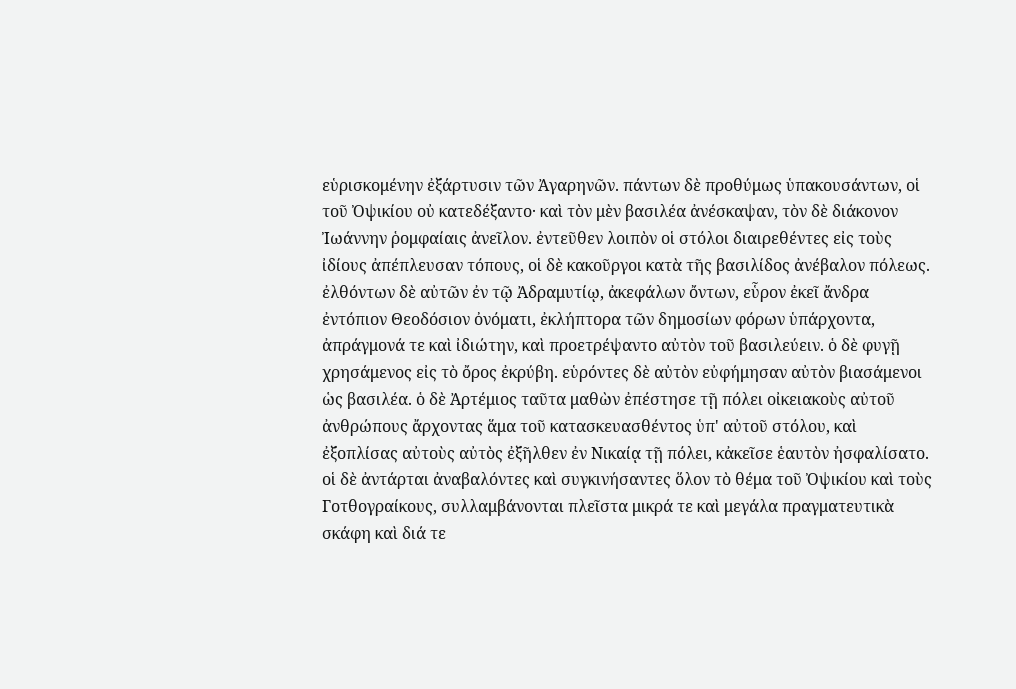εὑρισκομένην ἐξάρτυσιν τῶν Ἀγαρηνῶν. πάντων δὲ προθύμως ὑπακουσάντων, οἱ τοῦ Ὀψικίου οὐ κατεδέξαντο· καὶ τὸν μὲν βασιλέα ἀνέσκαψαν, τὸν δὲ διάκονον Ἰωάννην ῥομφαίαις ἀνεῖλον. ἐντεῦθεν λοιπὸν οἱ στόλοι διαιρεθέντες εἰς τοὺς ἰδίους ἀπέπλευσαν τόπους, οἱ δὲ κακοῦργοι κατὰ τῆς βασιλίδος ἀνέβαλον πόλεως. ἐλθόντων δὲ αὐτῶν ἐν τῷ Ἀδραμυτίῳ, ἀκεφάλων ὄντων, εὗρον ἐκεῖ ἄνδρα ἐντόπιον Θεοδόσιον ὀνόματι, ἐκλήπτορα τῶν δημοσίων φόρων ὑπάρχοντα, ἀπράγμονά τε καὶ ἰδιώτην, καὶ προετρέψαντο αὐτὸν τοῦ βασιλεύειν. ὁ δὲ φυγῇ χρησάμενος εἰς τὸ ὄρος ἐκρύβη. εὑρόντες δὲ αὐτὸν εὐφήμησαν αὐτὸν βιασάμενοι ὡς βασιλέα. ὁ δὲ Ἀρτέμιος ταῦτα μαθὼν ἐπέστησε τῇ πόλει οἰκειακοὺς αὐτοῦ ἀνθρώπους ἄρχοντας ἅμα τοῦ κατασκευασθέντος ὑπ' αὐτοῦ στόλου, καὶ ἐξοπλίσας αὐτοὺς αὐτὸς ἐξῆλθεν ἐν Νικαίᾳ τῇ πόλει, κἀκεῖσε ἑαυτὸν ἠσφαλίσατο. οἱ δὲ ἀντάρται ἀναβαλόντες καὶ συγκινήσαντες ὅλον τὸ θέμα τοῦ Ὀψικίου καὶ τοὺς Γοτθογραίκους, συλλαμβάνονται πλεῖστα μικρά τε καὶ μεγάλα πραγματευτικὰ σκάφη καὶ διά τε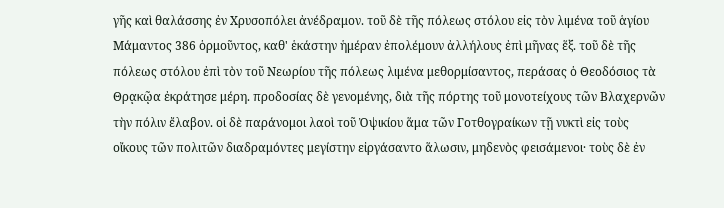γῆς καὶ θαλάσσης ἐν Χρυσοπόλει ἀνέδραμον. τοῦ δὲ τῆς πόλεως στόλου εἰς τὸν λιμένα τοῦ ἁγίου Μάμαντος 386 ὁρμοῦντος, καθ' ἑκάστην ἡμέραν ἐπολέμουν ἀλλήλους ἐπὶ μῆνας ἕξ. τοῦ δὲ τῆς πόλεως στόλου ἐπὶ τὸν τοῦ Νεωρίου τῆς πόλεως λιμένα μεθορμίσαντος, περάσας ὁ Θεοδόσιος τὰ Θρᾳκῷα ἐκράτησε μέρη. προδοσίας δὲ γενομένης, διὰ τῆς πόρτης τοῦ μονοτείχους τῶν Βλαχερνῶν τὴν πόλιν ἔλαβον. οἱ δὲ παράνομοι λαοὶ τοῦ Ὀψικίου ἅμα τῶν Γοτθογραίκων τῇ νυκτὶ εἰς τοὺς οἴκους τῶν πολιτῶν διαδραμόντες μεγίστην εἰργάσαντο ἅλωσιν, μηδενὸς φεισάμενοι· τοὺς δὲ ἐν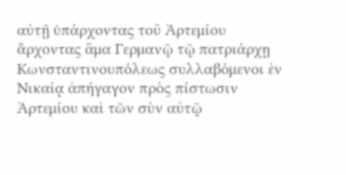αὐτῇ ὑπάρχοντας τοῦ Ἀρτεμίου ἄρχοντας ἅμα Γερμανῷ τῷ πατριάρχῃ Κωνσταντινουπόλεως συλλαβόμενοι ἐν Νικαίᾳ ἀπήγαγον πρὸς πίστωσιν Ἀρτεμίου καὶ τῶν σὺν αὐτῷ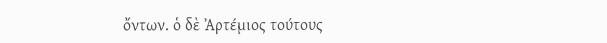ὄντων. ὁ δὲ Ἀρτέμιος τούτους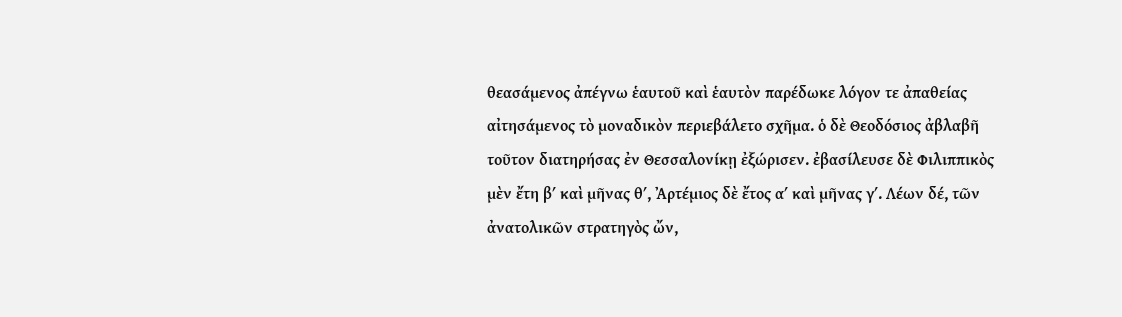θεασάμενος ἀπέγνω ἑαυτοῦ καὶ ἑαυτὸν παρέδωκε λόγον τε ἀπαθείας αἰτησάμενος τὸ μοναδικὸν περιεβάλετο σχῆμα. ὁ δὲ Θεοδόσιος ἀβλαβῆ τοῦτον διατηρήσας ἐν Θεσσαλονίκῃ ἐξώρισεν. ἐβασίλευσε δὲ Φιλιππικὸς μὲν ἔτη βʹ καὶ μῆνας θʹ, Ἀρτέμιος δὲ ἔτος αʹ καὶ μῆνας γʹ. Λέων δέ, τῶν ἀνατολικῶν στρατηγὸς ὤν,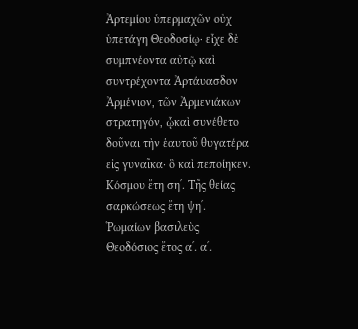Ἀρτεμίου ὑπερμαχῶν οὐχ ὑπετάγη Θεοδοσίῳ· εἶχε δὲ συμπνέοντα αὐτῷ καὶ συντρέχοντα Ἀρτάυασδον Ἀρμένιον, τῶν Ἀρμενιάκων στρατηγόν, ᾧκαὶ συνέθετο δοῦναι τὴν ἑαυτοῦ θυγατέρα εἰς γυναῖκα· ὃ καὶ πεποίηκεν. Κόσμου ἔτη σηʹ. Τῆς θείας σαρκώσεως ἔτη ψηʹ. Ῥωμαίων βασιλεὺς Θεοδόσιος ἔτος αʹ. αʹ.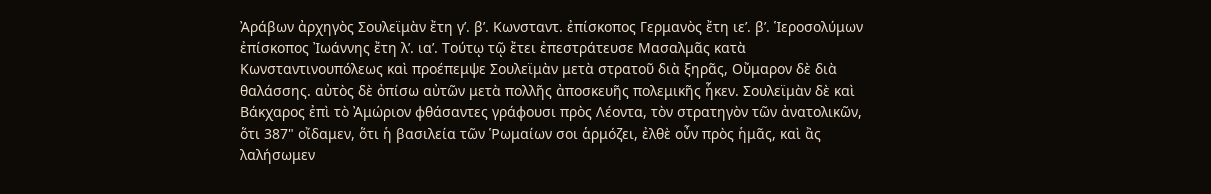Ἀράβων ἀρχηγὸς Σουλεϊμὰν ἔτη γʹ. βʹ. Κωνσταντ. ἐπίσκοπος Γερμανὸς ἔτη ιεʹ. βʹ. Ἱεροσολύμων ἐπίσκοπος Ἰωάννης ἔτη λʹ. ιαʹ. Τούτῳ τῷ ἔτει ἐπεστράτευσε Μασαλμᾶς κατὰ Κωνσταντινουπόλεως καὶ προέπεμψε Σουλεϊμὰν μετὰ στρατοῦ διὰ ξηρᾶς, Οὔμαρον δὲ διὰ θαλάσσης. αὐτὸς δὲ ὀπίσω αὐτῶν μετὰ πολλῆς ἀποσκευῆς πολεμικῆς ἧκεν. Σουλεϊμὰν δὲ καὶ Βάκχαρος ἐπὶ τὸ Ἀμώριον φθάσαντες γράφουσι πρὸς Λέοντα, τὸν στρατηγὸν τῶν ἀνατολικῶν, ὅτι 387" οἴδαμεν, ὅτι ἡ βασιλεία τῶν Ῥωμαίων σοι ἁρμόζει, ἐλθὲ οὖν πρὸς ἡμᾶς, καὶ ἂς λαλήσωμεν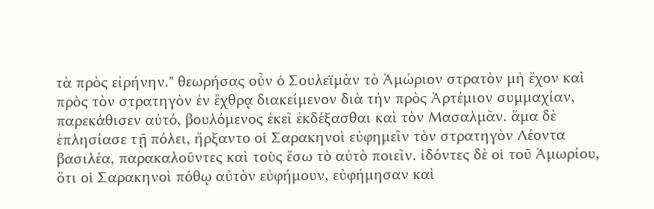τὰ πρὸς εἰρήνην." θεωρήσας οὖν ὁ Σουλεϊμὰν τὸ Ἀμώριον στρατὸν μὴ ἔχον καὶ πρὸς τὸν στρατηγὸν ἐν ἔχθρᾳ διακείμενον διὰ τὴν πρὸς Ἀρτέμιον συμμαχίαν, παρεκάθισεν αὐτό, βουλόμενος ἐκεῖ ἐκδέξασθαι καὶ τὸν Μασαλμᾶν. ἅμα δὲ ἐπλησίασε τῇ πόλει, ἤρξαντο οἱ Σαρακηνοὶ εὐφημεῖν τὸν στρατηγὸν Λέοντα βασιλέα, παρακαλοῦντες καὶ τοὺς ἔσω τὸ αὐτὸ ποιεῖν. ἰδόντες δὲ οἱ τοῦ Ἀμωρίου, ὅτι οἱ Σαρακηνοὶ πόθῳ αὐτὸν εὐφήμουν, εὐφήμησαν καὶ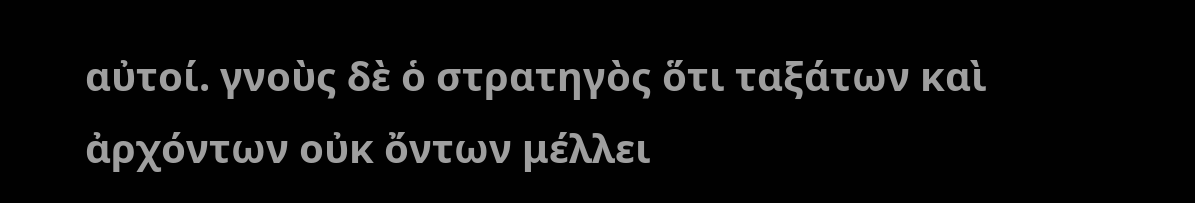αὐτοί. γνοὺς δὲ ὁ στρατηγὸς ὅτι ταξάτων καὶ ἀρχόντων οὐκ ὄντων μέλλει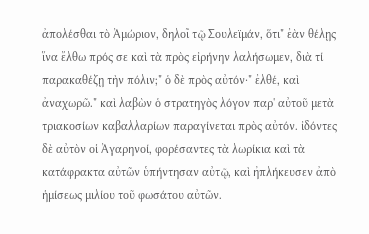ἀπολέσθαι τὸ Ἀμώριον, δηλοῖ τῷ Σουλεϊμάν, ὅτι" ἐὰν θέλῃς ἵνα ἔλθω πρός σε καὶ τὰ πρὸς εἰρήνην λαλήσωμεν, διὰ τί παρακαθέζῃ τὴν πόλιν;" ὁ δὲ πρὸς αὐτόν·" ἐλθέ, καὶ ἀναχωρῶ." καὶ λαβὼν ὁ στρατηγὸς λόγον παρ' αὐτοῦ μετὰ τριακοσίων καβαλλαρίων παραγίνεται πρὸς αὐτόν. ἰδόντες δὲ αὐτὸν οἱ Ἀγαρηνοί, φορέσαντες τὰ λωρίκια καὶ τὰ κατάφρακτα αὐτῶν ὑπήντησαν αὐτῷ, καὶ ἠπλήκευσεν ἀπὸ ἡμίσεως μιλίου τοῦ φωσάτου αὐτῶν.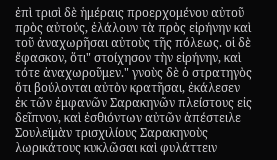ἐπὶ τρισὶ δὲ ἡμέραις προερχομένου αὐτοῦ πρὸς αὐτούς, ἐλάλουν τὰ πρὸς εἰρήνην καὶ τοῦ ἀναχωρῆσαι αὐτοὺς τῆς πόλεως. οἱ δὲ ἔφασκον, ὅτι" στοίχησον τὴν εἰρήνην, καὶ τότε ἀναχωροῦμεν." γνοὺς δὲ ὁ στρατηγὸς ὅτι βούλονται αὐτὸν κρατῆσαι, ἐκάλεσεν ἐκ τῶν ἐμφανῶν Σαρακηνῶν πλείστους εἰς δεῖπνον, καὶ ἐσθιόντων αὐτῶν ἀπέστειλε Σουλεϊμὰν τρισχιλίους Σαρακηνοὺς λωρικάτους κυκλῶσαι καὶ φυλάττειν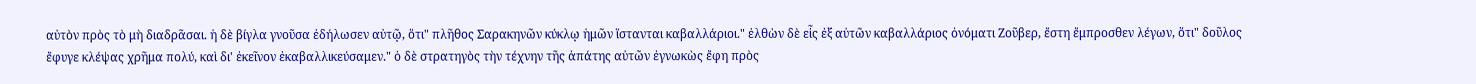αὐτὸν πρὸς τὸ μὴ διαδρᾶσαι. ἡ δὲ βίγλα γνοῦσα ἐδήλωσεν αὐτῷ, ὅτι" πλῆθος Σαρακηνῶν κύκλῳ ἡμῶν ἵστανται καβαλλάριοι." ἐλθὼν δὲ εἷς ἐξ αὐτῶν καβαλλάριος ὀνόματι Ζοῦβερ, ἔστη ἔμπροσθεν λέγων, ὅτι" δοῦλος ἔφυγε κλέψας χρῆμα πολύ, καὶ δι' ἐκεῖνον ἐκαβαλλικεύσαμεν." ὁ δὲ στρατηγὸς τὴν τέχνην τῆς ἀπάτης αὐτῶν ἐγνωκὼς ἔφη πρὸς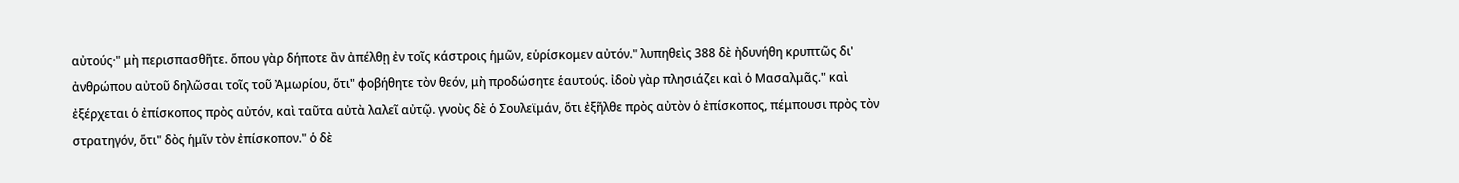αὐτούς·" μὴ περισπασθῆτε. ὅπου γὰρ δήποτε ἂν ἀπέλθῃ ἐν τοῖς κάστροις ἡμῶν, εὑρίσκομεν αὐτόν." λυπηθεὶς 388 δὲ ἠδυνήθη κρυπτῶς δι' ἀνθρώπου αὐτοῦ δηλῶσαι τοῖς τοῦ Ἀμωρίου, ὅτι" φοβήθητε τὸν θεόν, μὴ προδώσητε ἑαυτούς. ἰδοὺ γὰρ πλησιάζει καὶ ὁ Μασαλμᾶς." καὶ ἐξέρχεται ὁ ἐπίσκοπος πρὸς αὐτόν, καὶ ταῦτα αὐτὰ λαλεῖ αὐτῷ. γνοὺς δὲ ὁ Σουλεϊμάν, ὅτι ἐξῆλθε πρὸς αὐτὸν ὁ ἐπίσκοπος, πέμπουσι πρὸς τὸν στρατηγόν, ὅτι" δὸς ἡμῖν τὸν ἐπίσκοπον." ὁ δὲ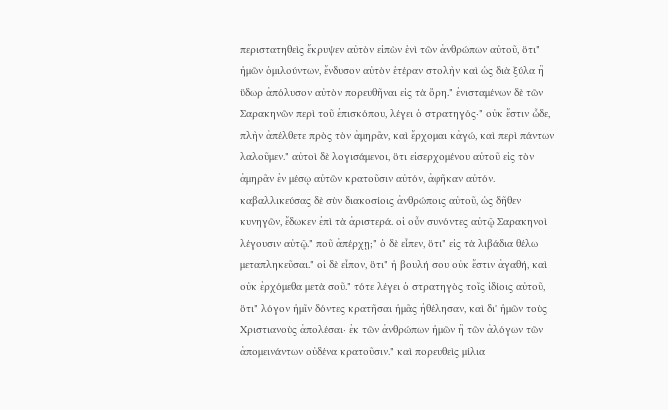περιστατηθεὶς ἔκρυψεν αὐτὸν εἰπὼν ἑνὶ τῶν ἀνθρώπων αὐτοῦ, ὅτι" ἡμῶν ὁμιλούντων, ἔνδυσον αὐτὸν ἑτέραν στολὴν καὶ ὡς διὰ ξύλα ἢ ὕδωρ ἀπόλυσον αὐτὸν πορευθῆναι εἰς τὰ ὄρη." ἐνισταμένων δὲ τῶν Σαρακηνῶν περὶ τοῦ ἐπισκόπου, λέγει ὁ στρατηγός·" οὐκ ἔστιν ὧδε, πλὴν ἀπέλθετε πρὸς τὸν ἀμηρᾶν, καὶ ἔρχομαι κἀγώ, καὶ περὶ πάντων λαλοῦμεν." αὐτοὶ δὲ λογισάμενοι, ὅτι εἰσερχομένου αὐτοῦ εἰς τὸν ἀμηρᾶν ἐν μέσῳ αὐτῶν κρατοῦσιν αὐτόν, ἀφῆκαν αὐτόν. καβαλλικεύσας δὲ σὺν διακοσίοις ἀνθρώποις αὐτοῦ, ὡς δῆθεν κυνηγῶν, ἔδωκεν ἐπὶ τὰ ἀριστερά. οἱ οὖν συνόντες αὐτῷ Σαρακηνοὶ λέγουσιν αὐτῷ." ποῦ ἀπέρχῃ;" ὁ δὲ εἶπεν, ὅτι" εἰς τὰ λιβάδια θέλω μεταπληκεῦσαι." οἱ δὲ εἶπον, ὅτι" ἡ βουλή σου οὐκ ἔστιν ἀγαθή, καὶ οὐκ ἐρχόμεθα μετὰ σοῦ." τότε λέγει ὁ στρατηγὸς τοῖς ἰδίοις αὐτοῦ, ὅτι" λόγον ἡμῖν δόντες κρατῆσαι ἡμᾶς ἠθέλησαν, καὶ δι' ἡμῶν τοὺς Χριστιανοὺς ἀπολέσαι· ἐκ τῶν ἀνθρώπων ἡμῶν ἢ τῶν ἀλόγων τῶν ἀπομεινάντων οὐδένα κρατοῦσιν." καὶ πορευθεὶς μίλια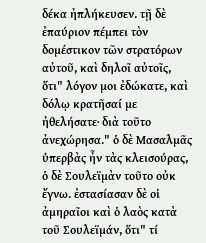δέκα ἠπλήκευσεν. τῇ δὲ ἐπαύριον πέμπει τὸν δομέστικον τῶν στρατόρων αὐτοῦ, καὶ δηλοῖ αὐτοῖς, ὅτι" λόγον μοι ἐδώκατε, καὶ δόλῳ κρατῆσαί με ἠθελήσατε· διὰ τοῦτο ἀνεχώρησα." ὁ δὲ Μασαλμᾶς ὑπερβὰς ἦν τὰς κλεισούρας, ὁ δὲ Σουλεϊμὰν τοῦτο οὐκ ἔγνω. ἐστασίασαν δὲ οἱ ἀμηραῖοι καὶ ὁ λαὸς κατὰ τοῦ Σουλεϊμάν, ὅτι" τί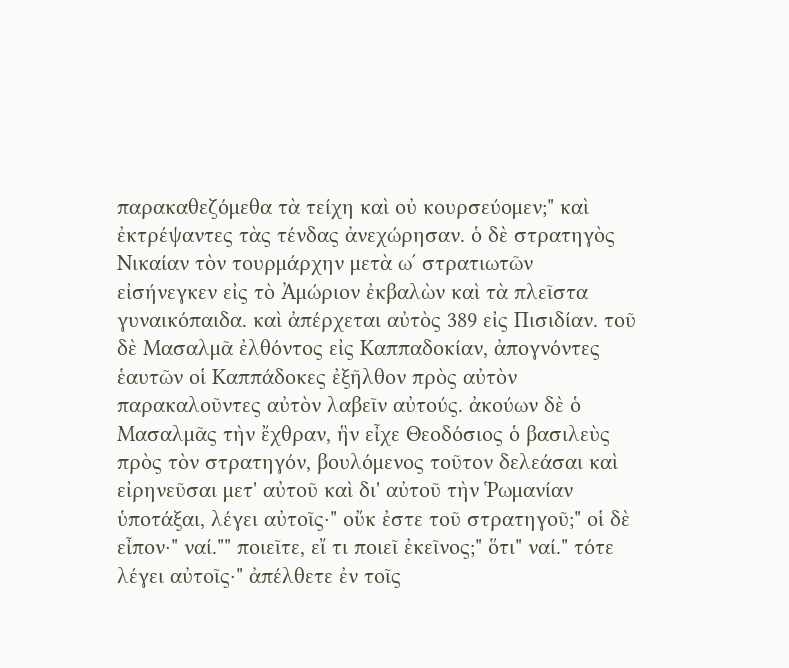παρακαθεζόμεθα τὰ τείχη καὶ οὐ κουρσεύομεν;" καὶ ἐκτρέψαντες τὰς τένδας ἀνεχώρησαν. ὁ δὲ στρατηγὸς Νικαίαν τὸν τουρμάρχην μετὰ ωʹ στρατιωτῶν εἰσήνεγκεν εἰς τὸ Ἀμώριον ἐκβαλὼν καὶ τὰ πλεῖστα γυναικόπαιδα. καὶ ἀπέρχεται αὐτὸς 389 εἰς Πισιδίαν. τοῦ δὲ Μασαλμᾶ ἐλθόντος εἰς Καππαδοκίαν, ἀπογνόντες ἑαυτῶν οἱ Καππάδοκες ἐξῆλθον πρὸς αὐτὸν παρακαλοῦντες αὐτὸν λαβεῖν αὐτούς. ἀκούων δὲ ὁ Μασαλμᾶς τὴν ἔχθραν, ἣν εἶχε Θεοδόσιος ὁ βασιλεὺς πρὸς τὸν στρατηγόν, βουλόμενος τοῦτον δελεάσαι καὶ εἰρηνεῦσαι μετ' αὐτοῦ καὶ δι' αὐτοῦ τὴν Ῥωμανίαν ὑποτάξαι, λέγει αὐτοῖς·" οὔκ ἐστε τοῦ στρατηγοῦ;" οἱ δὲ εἶπον·" ναί."" ποιεῖτε, εἴ τι ποιεῖ ἐκεῖνος;" ὅτι" ναί." τότε λέγει αὐτοῖς·" ἀπέλθετε ἐν τοῖς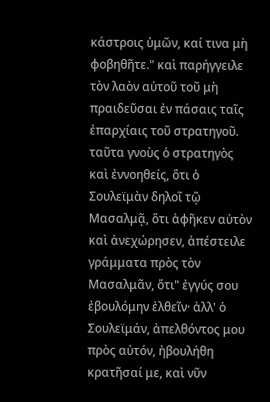κάστροις ὑμῶν, καί τινα μὴ φοβηθῆτε." καὶ παρήγγειλε τὸν λαὸν αὐτοῦ τοῦ μὴ πραιδεῦσαι ἐν πάσαις ταῖς ἐπαρχίαις τοῦ στρατηγοῦ. ταῦτα γνοὺς ὁ στρατηγὸς καὶ ἐννοηθείς, ὅτι ὁ Σουλεϊμὰν δηλοῖ τῷ Μασαλμᾷ, ὅτι ἀφῆκεν αὐτὸν καὶ ἀνεχώρησεν, ἀπέστειλε γράμματα πρὸς τὸν Μασαλμᾶν, ὅτι" ἐγγύς σου ἐβουλόμην ἐλθεῖν· ἀλλ' ὁ Σουλεϊμάν, ἀπελθόντος μου πρὸς αὐτόν, ἠβουλήθη κρατῆσαί με, καὶ νῦν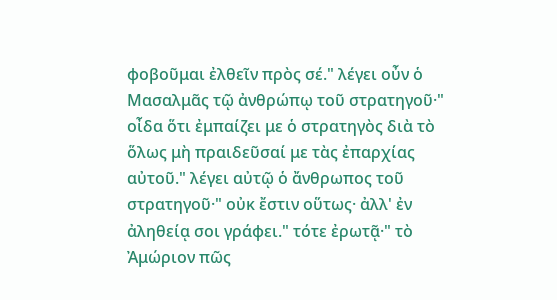φοβοῦμαι ἐλθεῖν πρὸς σέ." λέγει οὖν ὁ Μασαλμᾶς τῷ ἀνθρώπῳ τοῦ στρατηγοῦ·" οἶδα ὅτι ἐμπαίζει με ὁ στρατηγὸς διὰ τὸ ὅλως μὴ πραιδεῦσαί με τὰς ἐπαρχίας αὐτοῦ." λέγει αὐτῷ ὁ ἄνθρωπος τοῦ στρατηγοῦ·" οὐκ ἔστιν οὕτως· ἀλλ' ἐν ἀληθείᾳ σοι γράφει." τότε ἐρωτᾷ·" τὸ Ἀμώριον πῶς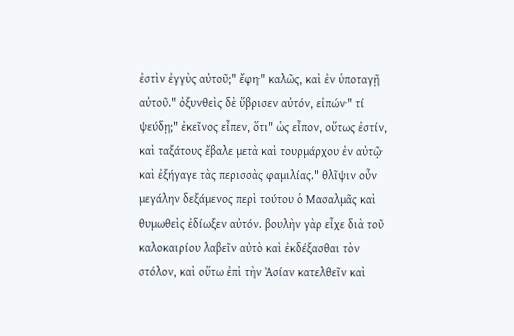ἐστὶν ἐγγὺς αὐτοῦ;" ἔφη·" καλῶς, καὶ ἐν ὑποταγῇ αὐτοῦ." ὀξυνθεὶς δὲ ὕβρισεν αὐτόν, εἰπών·" τί ψεύδῃ;" ἐκεῖνος εἶπεν, ὅτι" ὡς εἶπον, οὕτως ἐστίν, καὶ ταξάτους ἔβαλε μετὰ καὶ τουρμάρχου ἐν αὐτῷ· καὶ ἐξήγαγε τὰς περισσὰς φαμιλίας." θλῖψιν οὖν μεγάλην δεξάμενος περὶ τούτου ὁ Μασαλμᾶς καὶ θυμωθεὶς ἐδίωξεν αὐτόν. βουλὴν γὰρ εἶχε διὰ τοῦ καλοκαιρίου λαβεῖν αὐτὸ καὶ ἐκδέξασθαι τὸν στόλον, καὶ οὕτω ἐπὶ τὴν Ἀσίαν κατελθεῖν καὶ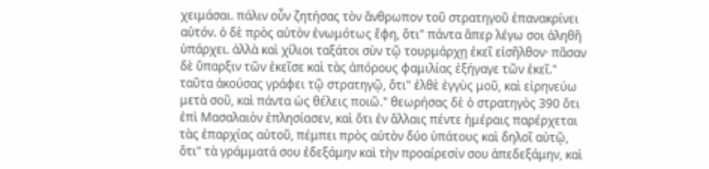χειμάσαι. πάλιν οὖν ζητήσας τὸν ἄνθρωπον τοῦ στρατηγοῦ ἐπανακρίνει αὐτόν. ὁ δὲ πρὸς αὐτὸν ἐνωμότως ἔφη, ὅτι" πάντα ἅπερ λέγω σοι ἀληθῆ ὑπάρχει. ἀλλὰ καὶ χίλιοι ταξάτοι σὺν τῷ τουρμάρχῃ ἐκεῖ εἰσῆλθον· πᾶσαν δὲ ὕπαρξιν τῶν ἐκεῖσε καὶ τὰς ἀπόρους φαμιλίας ἐξήγαγε τῶν ἐκεῖ." ταῦτα ἀκούσας γράφει τῷ στρατηγῷ, ὅτι" ἐλθὲ ἐγγὺς μοῦ, καὶ εἰρηνεύω μετὰ σοῦ, καὶ πάντα ὡς θέλεις ποιῶ." θεωρήσας δὲ ὁ στρατηγὸς 390 ὅτι ἐπὶ Μασαλαιὸν ἐπλησίασεν, καὶ ὅτι ἐν ἄλλαις πέντε ἡμέραις παρέρχεται τὰς ἐπαρχίας αὐτοῦ, πέμπει πρὸς αὐτὸν δύο ὑπάτους καὶ δηλοῖ αὐτῷ, ὅτι" τὰ γράμματά σου ἐδεξάμην καὶ τὴν προαίρεσίν σου ἀπεδεξάμην, καὶ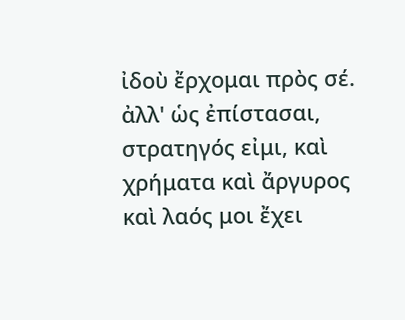ἰδοὺ ἔρχομαι πρὸς σέ. ἀλλ' ὡς ἐπίστασαι, στρατηγός εἰμι, καὶ χρήματα καὶ ἄργυρος καὶ λαός μοι ἔχει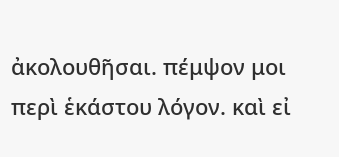ἀκολουθῆσαι. πέμψον μοι περὶ ἑκάστου λόγον. καὶ εἰ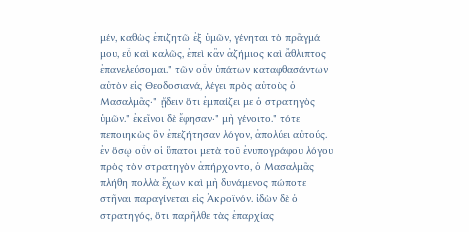μέν, καθὼς ἐπιζητῶ ἐξ ὑμῶν, γένηται τὸ πρᾶγμά μου, εὖ καὶ καλῶς, ἐπεὶ κἂν ἀζήμιος καὶ ἄθλιπτος ἐπανελεύσομαι." τῶν οὖν ὑπάτων καταφθασάντων αὐτὸν εἰς Θεοδοσιανά, λέγει πρὸς αὐτοὺς ὁ Μασαλμᾶς·" ᾔδειν ὅτι ἐμπαίζει με ὁ στρατηγὸς ὑμῶν." ἐκεῖνοι δὲ ἔφησαν·" μὴ γένοιτο." τότε πεποιηκὼς ὃν ἐπεζήτησαν λόγον, ἀπολύει αὐτούς. ἐν ὅσῳ οὖν οἱ ὕπατοι μετὰ τοῦ ἐνυπογράφου λόγου πρὸς τὸν στρατηγὸν ἀπήρχοντο, ὁ Μασαλμᾶς πλήθη πολλὰ ἔχων καὶ μὴ δυνάμενος πώποτε στῆναι παραγίνεται εἰς Ἀκροϊνόν. ἰδὼν δὲ ὁ στρατηγός, ὅτι παρῆλθε τὰς ἐπαρχίας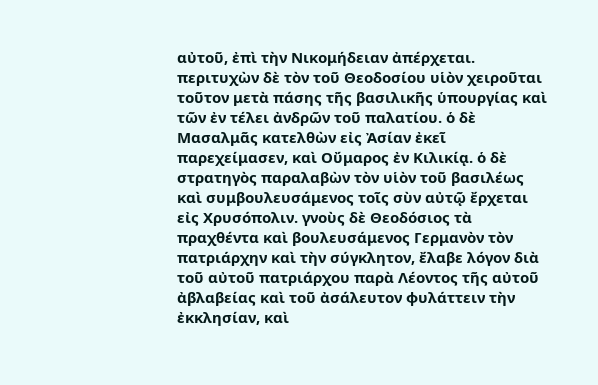αὐτοῦ, ἐπὶ τὴν Νικομήδειαν ἀπέρχεται. περιτυχὼν δὲ τὸν τοῦ Θεοδοσίου υἱὸν χειροῦται τοῦτον μετὰ πάσης τῆς βασιλικῆς ὑπουργίας καὶ τῶν ἐν τέλει ἀνδρῶν τοῦ παλατίου. ὁ δὲ Μασαλμᾶς κατελθὼν εἰς Ἀσίαν ἐκεῖ παρεχείμασεν, καὶ Οὔμαρος ἐν Κιλικίᾳ. ὁ δὲ στρατηγὸς παραλαβὼν τὸν υἱὸν τοῦ βασιλέως καὶ συμβουλευσάμενος τοῖς σὺν αὐτῷ ἔρχεται εἰς Χρυσόπολιν. γνοὺς δὲ Θεοδόσιος τὰ πραχθέντα καὶ βουλευσάμενος Γερμανὸν τὸν πατριάρχην καὶ τὴν σύγκλητον, ἔλαβε λόγον διὰ τοῦ αὐτοῦ πατριάρχου παρὰ Λέοντος τῆς αὐτοῦ ἀβλαβείας καὶ τοῦ ἀσάλευτον φυλάττειν τὴν ἐκκλησίαν, καὶ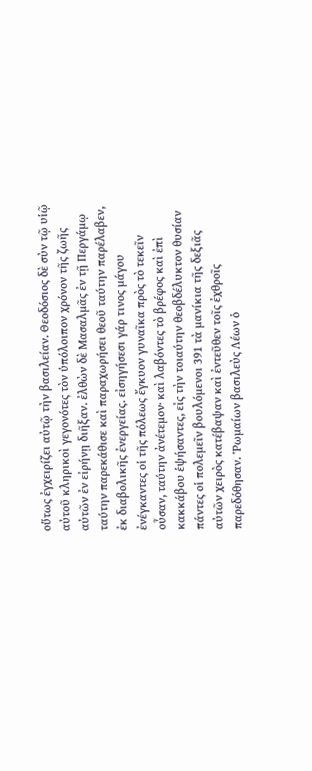οὕτως ἐγχειρίζει αὐτῷ τὴν βασιλείαν. Θεοδόσιος δὲ σὺν τῷ υἱῷ αὐτοῦ κληρικοὶ γεγονότες τὸν ὑπόλοιπον χρόνον τῆς ζωῆς αὐτῶν ἐν εἰρήνῃ διῆξαν. ἐλθὼν δὲ Μασαλμᾶς ἐν τῇ Περγάμῳ ταύτην παρεκάθισε καὶ παραχωρήσει θεοῦ ταύτην παρέλαβεν, ἐκ διαβολικῆς ἐνεργείας. εἰσηγήσεσι γάρ τινος μάγου ἐνέγκαντες οἱ τῆς πόλεως ἔγκυον γυναῖκα πρὸς τὸ τεκεῖν οὖσαν, ταύτην ἀνέτεμον· καὶ λαβόντες τὸ βρέφος καὶ ἐπὶ κακκάβου ἑψήσαντες, εἰς τὴν τοιαύτην θεοβδέλυκτον θυσίαν πάντες οἱ πολεμεῖν βουλόμενοι 391 τὰ μανίκια τῆς δεξιᾶς αὐτῶν χειρὸς κατέβαψαν καὶ ἐντεῦθεν τοῖς ἐχθροῖς παρεδόθησαν. Ῥωμαίων βασιλεὺς Λέων ὁ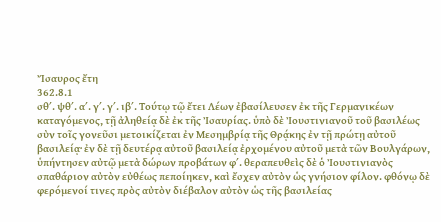Ἴσαυρος ἔτη
362.8.1
σθʹ. ψθʹ. αʹ. γʹ. γʹ. ιβʹ. Τούτῳ τῷ ἔτει Λέων ἐβασίλευσεν ἐκ τῆς Γερμανικέων καταγόμενος, τῇ ἀληθείᾳ δὲ ἐκ τῆς Ἰσαυρίας. ὑπὸ δὲ Ἰουστινιανοῦ τοῦ βασιλέως σὺν τοῖς γονεῦσι μετοικίζεται ἐν Μεσημβρίᾳ τῆς Θρᾴκης ἐν τῇ πρώτῃ αὐτοῦ βασιλείᾳ· ἐν δὲ τῇ δευτέρᾳ αὐτοῦ βασιλείᾳ ἐρχομένου αὐτοῦ μετὰ τῶν Βουλγάρων, ὑπήντησεν αὐτῷ μετὰ δώρων προβάτων φʹ. θεραπευθεὶς δὲ ὁ Ἰουστινιανὸς σπαθάριον αὐτὸν εὐθέως πεποίηκεν, καὶ ἔσχεν αὐτὸν ὡς γνήσιον φίλον. φθόνῳ δὲ φερόμενοί τινες πρὸς αὐτὸν διέβαλον αὐτὸν ὡς τῆς βασιλείας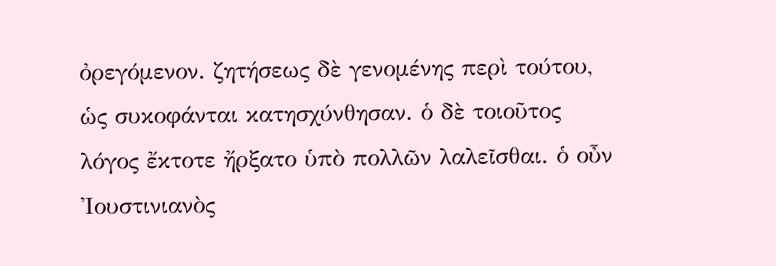ὀρεγόμενον. ζητήσεως δὲ γενομένης περὶ τούτου, ὡς συκοφάνται κατησχύνθησαν. ὁ δὲ τοιοῦτος λόγος ἔκτοτε ἤρξατο ὑπὸ πολλῶν λαλεῖσθαι. ὁ οὖν Ἰουστινιανὸς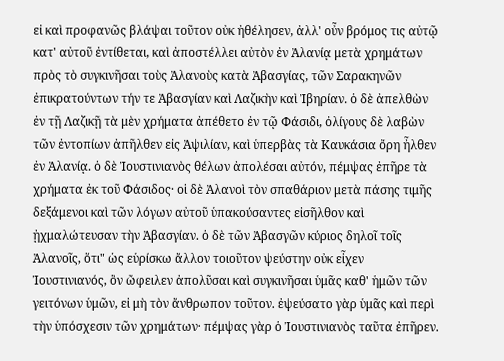εἰ καὶ προφανῶς βλάψαι τοῦτον οὐκ ἠθέλησεν, ἀλλ' οὖν βρόμος τις αὐτῷ κατ' αὐτοῦ ἐντίθεται, καὶ ἀποστέλλει αὐτὸν ἐν Ἀλανίᾳ μετὰ χρημάτων πρὸς τὸ συγκινῆσαι τοὺς Ἀλανοὺς κατὰ Ἀβασγίας, τῶν Σαρακηνῶν ἐπικρατούντων τήν τε Ἀβασγίαν καὶ Λαζικὴν καὶ Ἰβηρίαν. ὁ δὲ ἀπελθὼν ἐν τῇ Λαζικῇ τὰ μὲν χρήματα ἀπέθετο ἐν τῷ Φάσιδι, ὀλίγους δὲ λαβὼν τῶν ἐντοπίων ἀπῆλθεν εἰς Ἀψιλίαν, καὶ ὑπερβὰς τὰ Καυκάσια ὄρη ἦλθεν ἐν Ἀλανίᾳ. ὁ δὲ Ἰουστινιανὸς θέλων ἀπολέσαι αὐτόν, πέμψας ἐπῆρε τὰ χρήματα ἐκ τοῦ Φάσιδος· οἱ δὲ Ἀλανοὶ τὸν σπαθάριον μετὰ πάσης τιμῆς δεξάμενοι καὶ τῶν λόγων αὐτοῦ ὑπακούσαντες εἰσῆλθον καὶ ᾐχμαλώτευσαν τὴν Ἀβασγίαν. ὁ δὲ τῶν Ἀβασγῶν κύριος δηλοῖ τοῖς Ἀλανοῖς, ὅτι" ὡς εὑρίσκω ἄλλον τοιοῦτον ψεύστην οὐκ εἶχεν Ἰουστινιανός, ὃν ὤφειλεν ἀπολῦσαι καὶ συγκινῆσαι ὑμᾶς καθ' ἡμῶν τῶν γειτόνων ὑμῶν, εἰ μὴ τὸν ἄνθρωπον τοῦτον. ἐψεύσατο γὰρ ὑμᾶς καὶ περὶ τὴν ὑπόσχεσιν τῶν χρημάτων· πέμψας γὰρ ὁ Ἰουστινιανὸς ταῦτα ἐπῆρεν.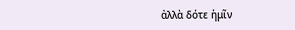ἀλλὰ δότε ἡμῖν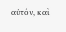αὐτόν, καὶ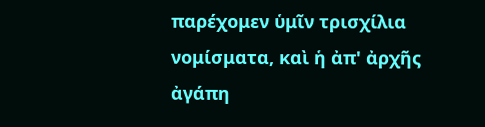παρέχομεν ὑμῖν τρισχίλια νομίσματα, καὶ ἡ ἀπ' ἀρχῆς ἀγάπη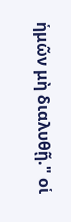ἡμῶν μὴ διαλυθῇ." οἱ